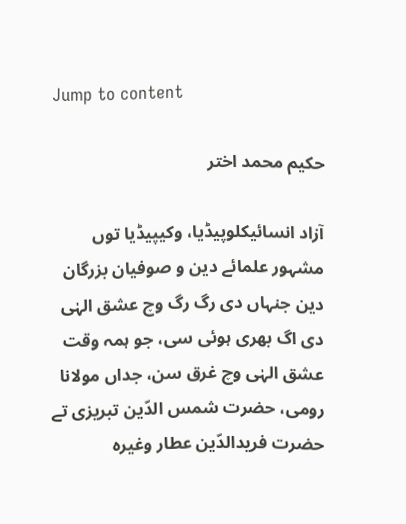Jump to content

حکیم محمد اختر

آزاد انسائیکلوپیڈیا، وکیپیڈیا توں
مشہور علمائے دین و صوفیان بزرگان دین جنہاں دی رگ رگ وچ عشق الہٰی دی اگ بھری ہوئی سی، جو ہمہ وقت عشق الہٰی وچ غرق سن، جداں مولانا رومی، حضرت شمس الدّین تبریزی تے حضرت فریدالدّین عطار وغیرہ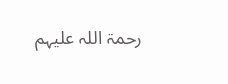رحمۃ اللہ علیہم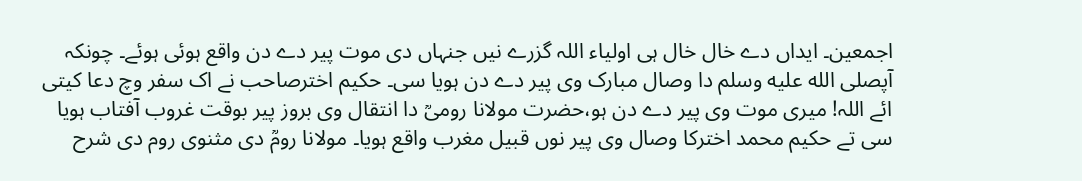اجمعین۔ ایداں دے خال خال ہی اولیاء اللہ گزرے نيں جنہاں دی موت پیر دے دن واقع ہوئی ہوئے۔ چونکہ آپصلى الله عليه وسلم دا وصال مبارک وی پیر دے دن ہويا سی۔ حکیم اخترصاحب نے اک سفر وچ دعا کيتی ائے اللہ! میری موت وی پیر دے دن ہو،حضرت مولانا رومیؒ دا انتقال وی بروز پیر بوقت غروب آفتاب ہويا سی تے حکیم محمد اخترکا وصال وی پیر نوں قبیل مغرب واقع ہويا۔ مولانا رومؒ دی مثنوی روم دی شرح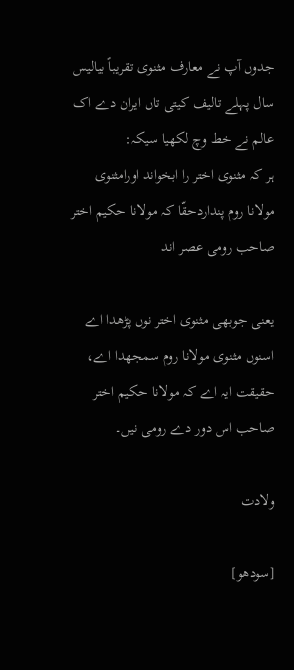جدوں آپ نے معارف مثنوی تقریباً بیالیس سال پہلے تالیف کيتی تاں ایران دے اک عالم نے خط وچ لکھیا سیکہ:
ہر کہ مثنوی اختر را ابخواند اورامثنوی مولانا روم پنداردحقّا کہ مولانا حکیم اختر صاحب رومی عصر اند

یعنی جوبھی مثنوی اختر نوں پڑھدا اے اسنوں مثنوی مولانا روم سمجھدا اے، حقیقت ایہ اے کہ مولانا حکیم اختر صاحب اس دور دے رومی نيں۔

ولادت

[سودھو]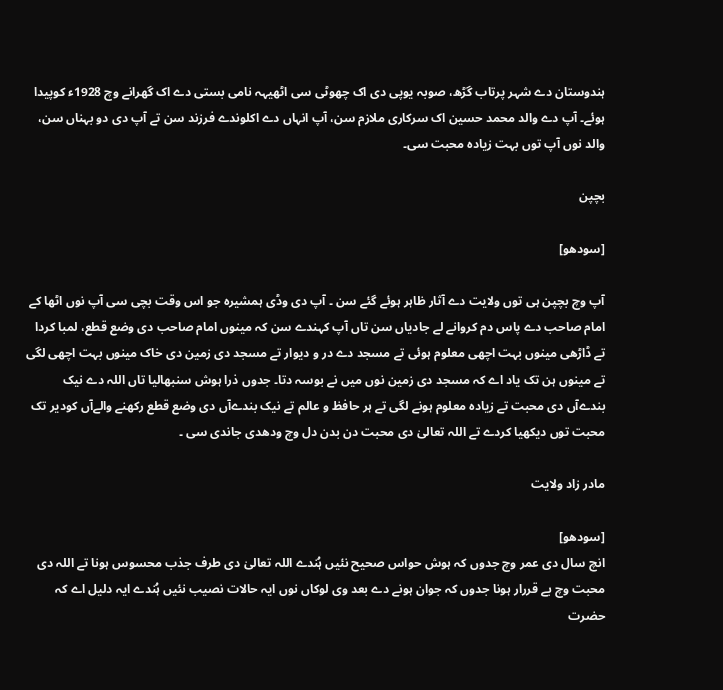ہندوستان دے شہر پرتاب گڑھ، صوبہ یوپی دی اک چھوٹی سی اٹھیہہ نامی بستی دے اک گھرانے وچ 1928ء کوپیدا ہوئے۔ آپ دے والد محمد حسین اک سرکاری ملازم سن، آپ انہاں دے اکلوندے فرزند سن تے آپ دی دو بہناں سن، والد نوں آپ توں بہت زیادہ محبت سی۔

بچپن

[سودھو]

آپ وچ بچپن ہی توں ولایت دے آثار ظاہر ہوئے گئے سن ۔ آپ دی وڈی ہمشیرہ جو اس وقت بچی سی آپ نوں اٹھا کے امام صاحب دے پاس دم کروانے لے جادیاں سن تاں آپ کہندے سن کہ مینوں امام صاحب دی وضع قطع، لمبا کردا تے ڈاڑھی مینوں بہت اچھی معلوم ہوئی تے مسجد دے در و دیوار تے مسجد دی زمین دی خاک مینوں بہت اچھی لگی تے مینوں ہن تک یاد اے کہ مسجد دی زمین نوں ميں نے بوسہ دتا۔ جدوں ذرا ہوش سنبھالیا تاں اللہ دے نیک بندےآں دی محبت تے زیادہ معلوم ہونے لگی تے ہر حافظ و عالم تے نیک بندےآں دی وضع قطع رکھنے والےآں کودیر تک محبت توں دیکھیا کردے تے اللہ تعالیٰ دی محبت دن بدن دل وچ ودھدی جاندی سی ۔

مادر زاد ولایت

[سودھو]
انچ سال دی عمر وچ جدوں کہ ہوش حواس صحیح نئيں ہُندے اللہ تعالیٰ دی طرف جذب محسوس ہونا تے اللہ دی محبت وچ بے قررار ہونا جدوں کہ جوان ہونے دے بعد وی لوکاں نوں ایہ حالات نصیب نئيں ہُندے ایہ دلیل اے کہ حضرت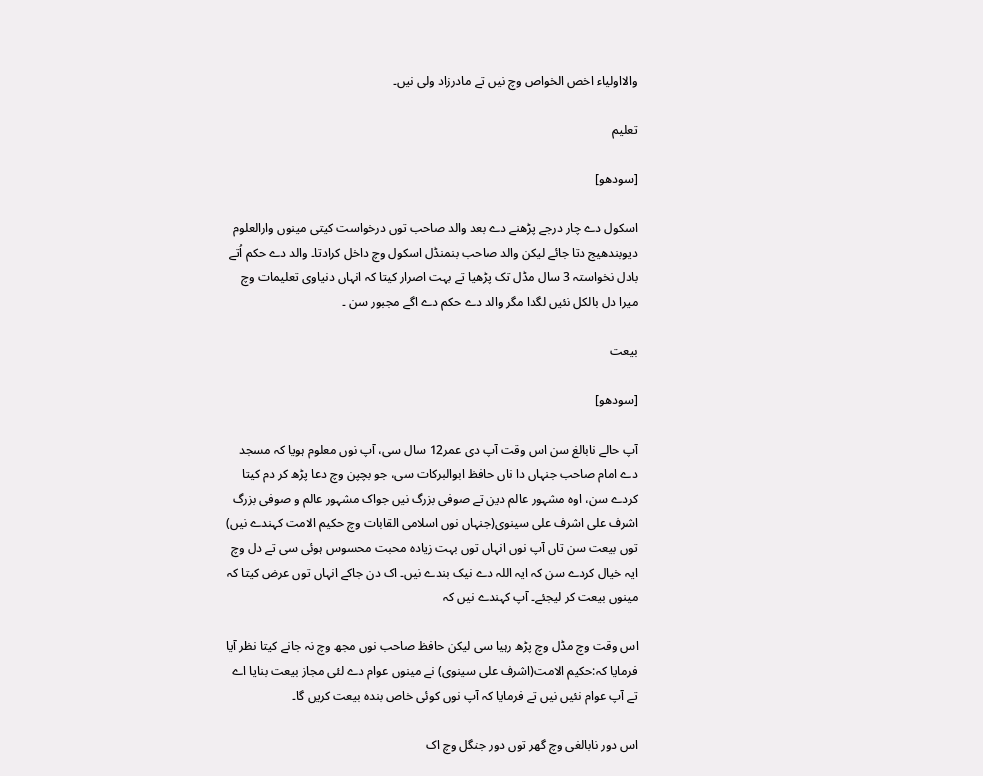والااولیاء اخص الخواص وچ نيں تے مادرزاد ولی نيں۔

تعلیم

[سودھو]

اسکول دے چار درجے پڑھنے دے بعد والد صاحب توں درخواست کيتی مینوں وارالعلوم دیوبندھیج دتا جائے لیکن والد صاحب بنمنڈل اسکول وچ داخل کرادتا۔ والد دے حکم اُتے بادل نخواستہ 3 سال مڈل تک پڑھیا تے بہت اصرار کيتا کہ انہاں دنیاوی تعلیمات وچ میرا دل بالکل نئيں لگدا مگر والد دے حکم دے اگے مجبور سن ۔

بیعت

[سودھو]

آپ حالے نابالغ سن اس وقت آپ دی عمر12 سال سی، آپ نوں معلوم ہويا کہ مسجد دے امام صاحب جنہاں دا ناں حافظ ابوالبرکات سی، جو بچپن وچ دعا پڑھ کر دم کيتا کردے سن، اوہ مشہور عالم دین تے صوفی بزرگ نيں جواک مشہور عالم و صوفی بزرگ اشرف علی اشرف علی سینوی(جنہاں نوں اسلامی القابات وچ حکیم الامت کہندے نيں) توں بیعت سن تاں آپ نوں انہاں توں بہت زیادہ محبت محسوس ہوئی سی تے دل وچ ایہ خیال کردے سن کہ ایہ اللہ دے نیک بندے نيں۔ اک دن جاکے انہاں توں عرض کيتا کہ مینوں بیعت کر لیجئے۔ آپ کہندے نيں کہ

اس وقت وچ مڈل وچ پڑھ رہیا سی لیکن حافظ صاحب نوں مجھ وچ نہ جانے کيتا نظر آیا فرمایا کہ:حکیم الامت(اشرف علی سینوی) نے مینوں عوام دے لئی مجاز بیعت بنایا اے تے آپ عوام نئيں نيں تے فرمایا کہ آپ نوں کوئی خاص بندہ بیعت کريں گا۔

اس دور نابالغی وچ گھر توں دور جنگل وچ اک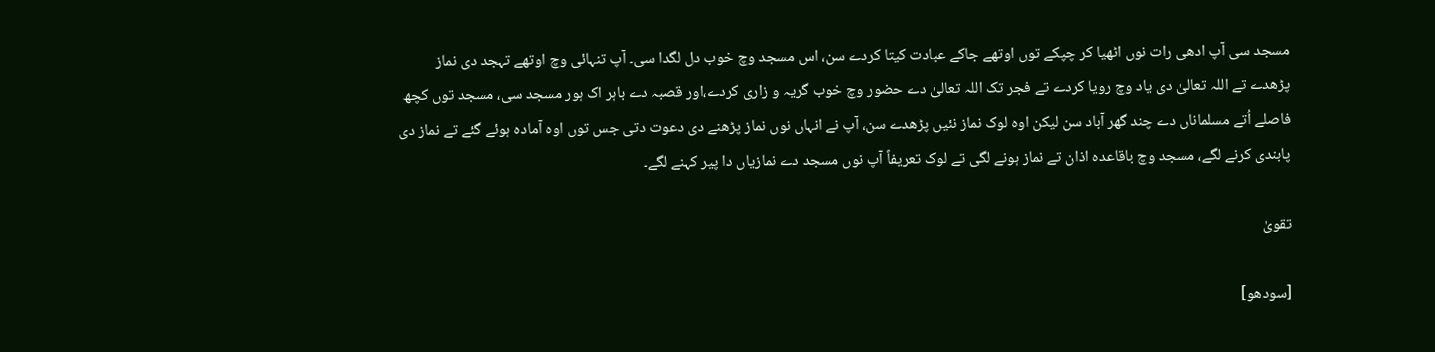مسجد سی آپ ادھی رات نوں اٹھیا کر چپکے توں اوتھے جاکے عبادت کيتا کردے سن، اس مسجد وچ خوب دل لگدا سی۔ آپ تنہائی وچ اوتھے تہجد دی نماز پڑھدے تے اللہ تعالیٰ دی یاد وچ رویا کردے تے فجر تک اللہ تعالیٰ دے حضور وچ خوب گریہ و زاری کردے،اور قصبہ دے باہر اک ہور مسجد سی، مسجد توں کچھ فاصلے اُتے مسلماناں دے چند گھر آباد سن لیکن اوہ لوک نماز نئيں پڑھدے سن، آپ نے انہاں نوں نماز پڑھنے دی دعوت دتی جس توں اوہ آمادہ ہوئے گئے تے نماز دی پابندی کرنے لگے، مسجد وچ باقاعدہ اذان تے نماز ہونے لگی تے لوک تعریفاً آپ نوں مسجد دے نمازیاں دا پیر کہنے لگے۔

تقویٰ

[سودھو]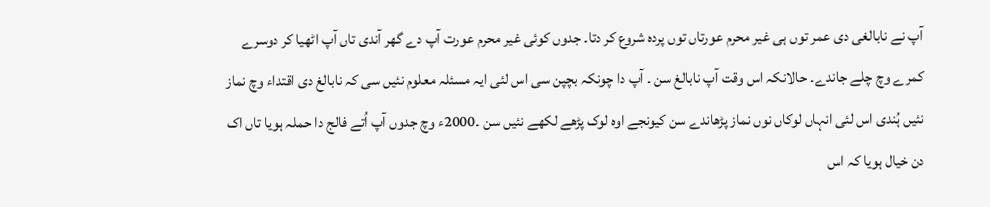آپ نے نابالغی دی عمر توں ہی غیر محرم عورتاں توں پردہ شروع کر دتا۔ جدوں کوئی غیر محرم عورت آپ دے گھر آندی تاں آپ اٹھیا کر دوسرے کمرے وچ چلے جاندے۔ حالانکہ اس وقت آپ نابالغ سن ۔ آپ دا چونکہ بچپن سی اس لئی ایہ مسئلہ معلوم نئيں سی کہ نابالغ دی اقتداء وچ نماز نئيں ہُندی اس لئی انہاں لوکاں نوں نماز پڑھاندے سن کیونجے اوہ لوک پڑھے لکھے نئيں سن ۔2000ء وچ جدوں آپ اُتے فالج دا حملہ ہويا تاں اک دن خیال ہويا کہ اس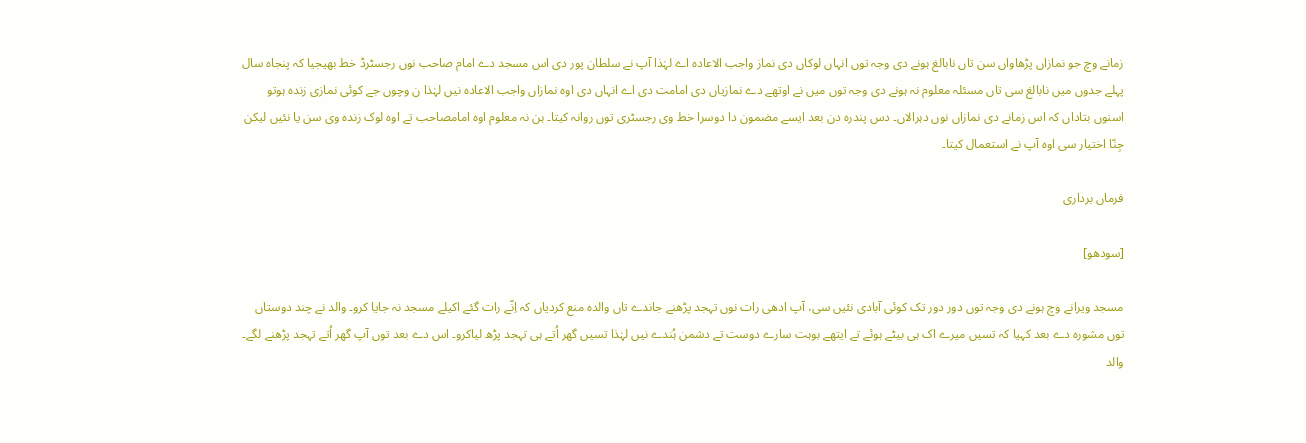زمانے وچ جو نمازاں پڑھاواں سن تاں نابالغ ہونے دی وجہ توں انہاں لوکاں دی نماز واجب الاعادہ اے لہٰذا آپ نے سلطان پور دی اس مسجد دے امام صاحب نوں رجسٹرڈ خط بھیجیا کہ پنجاہ سال پہلے جدوں ميں نابالغ سی تاں مسئلہ معلوم نہ ہونے دی وجہ توں ميں نے اوتھے دے نمازیاں دی امامت دی اے انہاں دی اوہ نمازاں واجب الاعادہ نيں لہٰذا ن وچوں جے کوئی نمازی زندہ ہوتو اسنوں بتاداں کہ اس زمانے دی نمازاں نوں دہرالاں۔ دس پندرہ دن بعد ايسے مضمون دا دوسرا خط وی رجسٹری توں روانہ کيتا۔ ہن نہ معلوم اوہ امامصاحب تے اوہ لوک زندہ وی سن یا نئيں لیکن جِنّا اختیار سی اوہ آپ نے استعمال کيتا۔

فرماں برداری

[سودھو]

مسجد ویرانے وچ ہونے دی وجہ توں دور دور تک کوئی آبادی نئيں سی، آپ ادھی رات نوں تہجد پڑھنے جاندے تاں والدہ منع کردیاں کہ اِنّے رات گئے اکیلے مسجد نہ جایا کرو۔ والد نے چند دوستاں توں مشورہ دے بعد کہیا کہ تسيں میرے اک ہی بیٹے ہوئے تے ایتھے بوہت سارے دوست تے دشمن ہُندے نيں لہٰذا تسيں گھر اُتے ہی تہجد پڑھ لیاکرو۔ اس دے بعد توں آپ گھر اُتے تہجد پڑھنے لگے۔ والد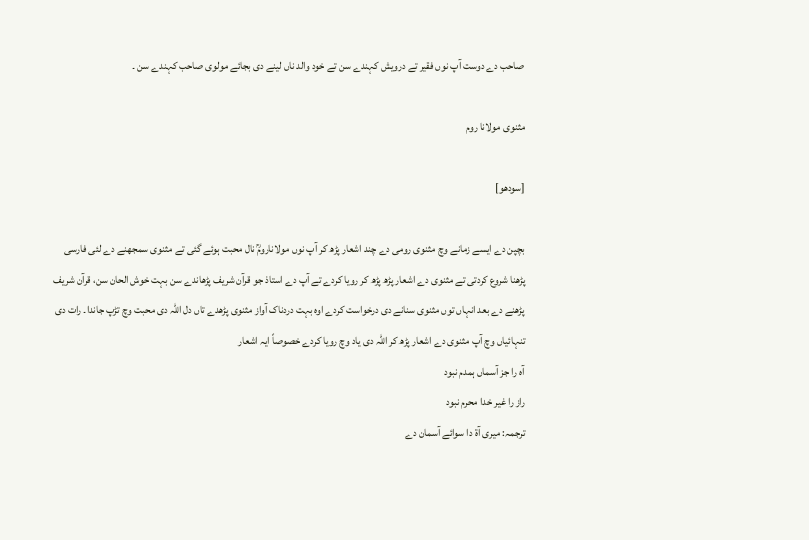صاحب دے دوست آپ نوں فقیر تے درویش کہندے سن تے خود والد ناں لینے دی بجائے مولوی صاحب کہندے سن ۔

مثنوی مولانا روم

[سودھو]

بچپن دے ايسے زمانے وچ مثنوی رومی دے چند اشعار پڑھ کر آپ نوں مولانارومؒ نال محبت ہوئے گئی تے مثنوی سمجھنے دے لئی فارسی پڑھنا شروع کردتی تے مثنوی دے اشعار پڑھ پڑھ کر رویا کردے تے آپ دے استاذ جو قرآن شریف پڑھاندے سن بہت خوش الحان سن، قرآن شریف پڑھنے دے بعد انہاں توں مثنوی سنانے دی درخواست کردے اوہ بہت دردناک آواز مثنوی پڑھدے تاں دل اللہ دی محبت وچ تڑپ جاندا۔ رات دی تنہائیاں وچ آپ مثنوی دے اشعار پڑھ کر اللہ دی یاد وچ رویا کردے خصوصاً ایہ اشعار
آہ را جز آسماں ہمدم نبود
راز را غیر خدا محرم نبود
ترجمہ: میری آۃ دا سوائے آسمان دے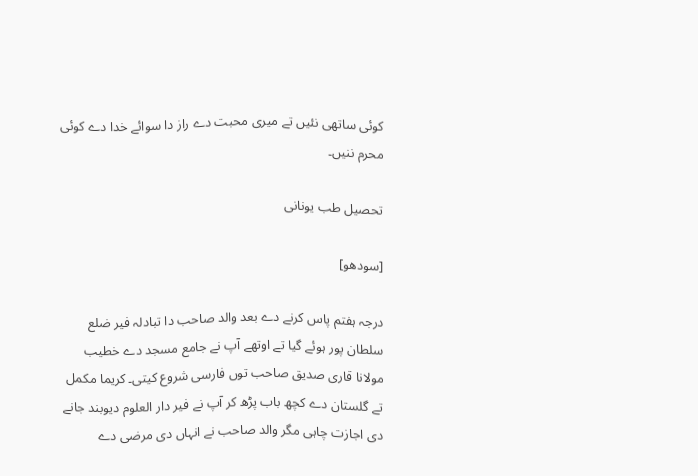کوئی ساتھی نئيں تے میری محبت دے راز دا سوائے خدا دے کوئی محرم ننيں۔

تحصیل طب یونانی

[سودھو]

درجہ ہفتم پاس کرنے دے بعد والد صاحب دا تبادلہ فیر ضلع سلطان پور ہوئے گیا تے اوتھے آپ نے جامع مسجد دے خطیب مولانا قاری صدیق صاحب توں فارسی شروع کيتی۔ کریما مکمل تے گلستان دے کچھ باب پڑھ کر آپ نے فیر دار العلوم دیوبند جانے دی اجازت چاہی مگر والد صاحب نے انہاں دی مرضی دے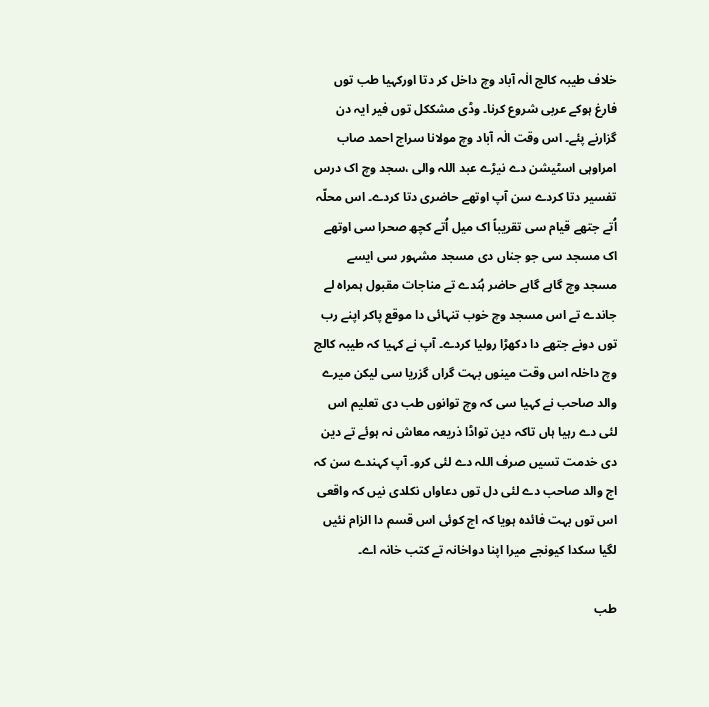خلاف طیبہ کالج الٰہ آباد وچ داخل کر دتا اورکہیا طب توں فارغ ہوکے عربی شروع کرنا۔ وڈی مشککل توں فیر ایہ دن گزارنے پئے۔ اس وقت الٰہ آباد وچ مولانا سراج احمد صاب امراوہی اسٹیشن دے نیڑے عبد اللہ والی ،سجد وچ اک درس تفسیر دتا کردے سن آپ اوتھے حاضری دتا کردے۔ اس محلّہ اُتے جتھے قیام سی تقریباً اک میل اُتے کچھ صحرا سی اوتھے اک مسجد سی جو جناں دی مسجد مشہور سی ايسے مسجد وچ گاہے گاہے حاضر ہُندے تے مناجات مقبول ہمراہ لے جاندے تے اس مسجد وچ خوب تنہائی دا موقع پاکر اپنے رب توں دونے جتھے دا دکھڑا رولیا کردے۔ آپ نے کہیا کہ طیبہ کالج وچ داخلہ اس وقت مینوں بہت گراں گزریا سی لیکن میرے والد صاحب نے کہیا سی کہ وچ توانوں طب دی تعلیم اس لئی دے رہیا ہاں تاکہ دین تواڈا ذریعہ معاش نہ ہوئے تے دین دی خدمت تسيں صرف اللہ دے لئی کرو۔ آپ کہندے سن کہ اج والد صاحب دے لئی دل توں دعاواں نکلدی نيں کہ واقعی اس توں بہت فائدہ ہويا کہ اج کوئی اس قسم دا الزام نئيں لگیا سکدا کیونجے میرا اپنا دواخانہ تے کتب خانہ اے۔

طب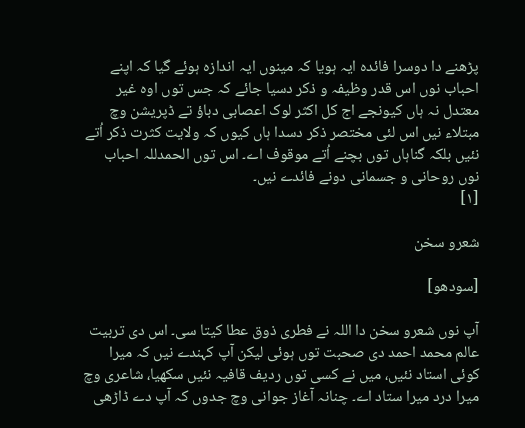پڑھنے دا دوسرا فائدہ ایہ ہويا کہ مینوں ایہ اندازہ ہوئے گیا کہ اپنے احباب نوں اس قدر وظیفہ و ذکر دسیا جائے کہ جس توں اوہ غیر معتدل نہ ہاں کیونجے اج کل اکثر لوک اعصابی دباؤ تے ڈپریشن وچ مبتلاء نيں اس لئی مختصر ذکر دسدا ہاں کیوں کہ ولایت کثرت ذکر اُتے نئيں بلکہ گناہاں توں بچنے اُتے موقوف اے۔ اس توں الحمدللہ احباب نوں روحانی و جسمانی دونے فائدے نيں۔
[۱]

شعرو سخن

[سودھو]

آپ نوں شعرو سخن دا اللہ نے فطری ذوق عطا کيتا سی۔ اس دی تربیت عالم محمد احمد دی صحبت توں ہوئی لیکن آپ کہندے نيں کہ میرا کوئی استاد نئيں، ميں نے کسی توں ردیف قافیہ نئيں سکھیا، شاعری وچ میرا درد میرا ستاد اے۔ چنانہ آغاز جوانی وچ جدوں کہ آپ دے ڈاڑھی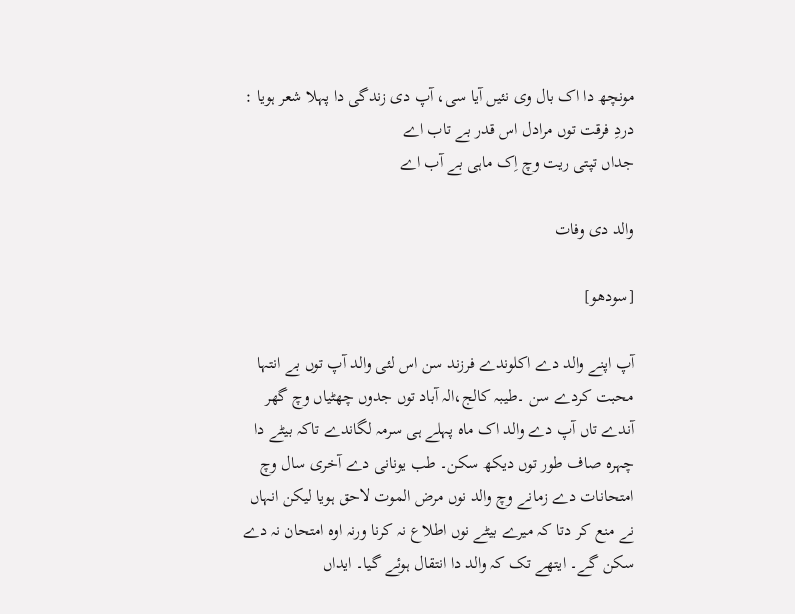مونچھ دا اک بال وی نئيں آیا سی، آپ دی زندگی دا پہلا شعر ہويا :
دردِ فرقت توں مرادل اس قدر بے تاب اے
جداں تپتی ریت وچ اِک ماہی بے آب اے

والد دی وفات

[سودھو]

آپ اپنے والد دے اکلوندے فرزند سن اس لئی والد آپ توں بے انتہا محبت کردے سن ۔طیبہ کالج،الہ آباد توں جدوں چھٹیاں وچ گھر آندے تاں آپ دے والد اک ماہ پہلے ہی سرمہ لگاندے تاکہ بیٹے دا چہرہ صاف طور توں دیکھ سکن۔ طب یونانی دے آخری سال وچ امتحانات دے زمانے وچ والد نوں مرض الموت لاحق ہويا لیکن انہاں نے منع کر دتا کہ میرے بیٹے نوں اطلاع نہ کرنا ورنہ اوہ امتحان نہ دے سکن گے۔ ایتھے تک کہ والد دا انتقال ہوئے گیا۔ ایداں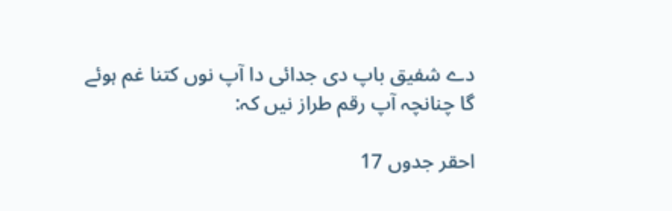دے شفیق باپ دی جدائی دا آپ نوں کتنا غم ہوئے گا چنانچہ آپ رقم طراز نيں کہ:

احقر جدوں 17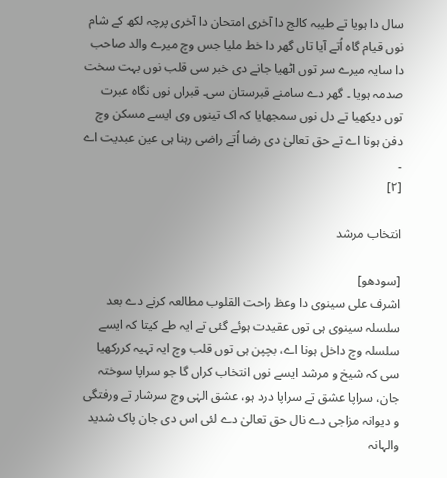سال دا ہويا تے طیبہ کالج دا آخری امتحان دا آخری پرچہ لکھ کے شام نوں قیام گاہ اُتے آیا تاں گھر دا خط ملیا جس وچ میرے والد صاحب دا سایہ میرے سر توں اٹھیا جانے دی خبر سی قلب نوں بہت سخت صدمہ ہويا ۔ گھر دے سامنے قبرستان سی۔ قبراں نوں نگاہ عبرت توں دیکھیا تے دل نوں سمجھایا کہ اک تینوں وی ايسے مسکن وچ دفن ہونا اے تے حق تعالیٰ دی رضا اُتے راضی رہنا ہی عین عبدیت اے ۔
[۲]

انتخاب مرشد

[سودھو]
اشرف علی سینوی دا وعظ راحت القلوب مطالعہ کرنے دے بعد سلسلہ سینوی ہی توں عقیدت ہوئے گئی تے ایہ طے کيتا کہ ايسے سلسلہ وچ داخل ہونا اے، بچپن ہی توں قلب وچ ایہ تہیہ کررکھیا سی کہ شیخ و مرشد ايسے نوں انتخاب کراں گا جو سراپا سوختہ جان، سراپا عشق تے سراپا درد ہو، عشق الہٰی وچ سرشار تے ورفتگی و دیوانہ مزاجی دے نال حق تعالیٰ دے لئی اس دی جان پاک شدید والہانہ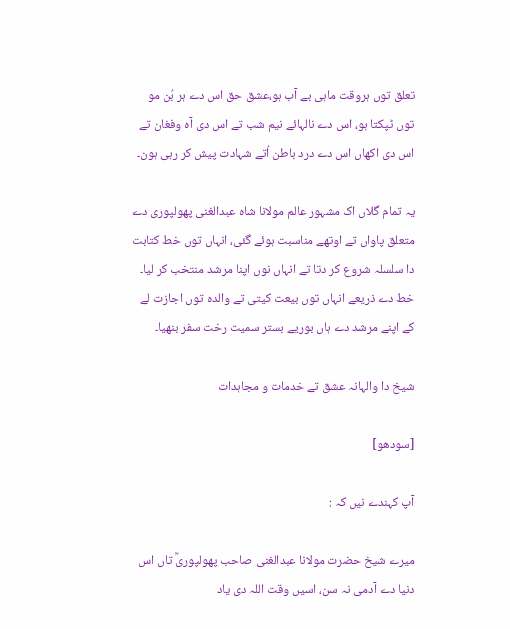تعلق توں ہروقت ماہی بے آب ہو،عشق حق اس دے ہر بُن مو توں ٹپکتا ہو، اس دے نالہائے نیم شب تے اس دی آہ وفغان تے اس دی اکھاں اس دے درد باطن اُتے شہادت پیش کر رہی ہون۔

یہ تمام گلاں اک مشہور عالم مولانا شاہ عبدالغنی پھولپوری دے متعلق پاواں تے اوتھے مناسبت ہوئے گئی، انہاں توں خط کتابت دا سلسلہ شروع کر دتا تے انہاں نوں اپنا مرشد منتخب کر ليا۔ خط دے ذریعے انہاں توں بیعت کيتی تے والدہ توں اجازت لے کے اپنے مرشد دے ہاں بوریے بستر سمیت رخت سفر بنھیا۔

شیخ دا والہانہ عشق تے خدمات و مجاہدات

[سودھو]

آپ کہندے نيں کہ :

میرے شیخ حضرت مولانا عبدالغنی صاحب پھولپوریؒ تاں اس دنیا دے آدمی نہ سن، اسيں وقت اللہ دی یاد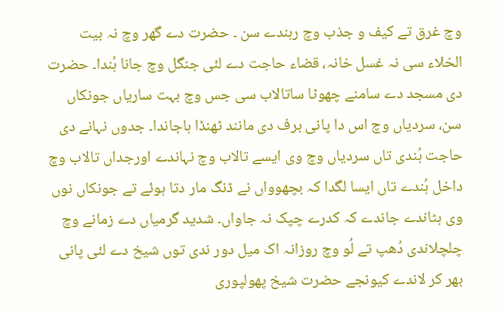وچ غرق تے کیف و جذب وچ رہندے سن ۔ حضرت دے گھر وچ نہ بیت الخلاء سی نہ غسل خانہ، قضاء حاجت دے لئی جنگل وچ جانا ہُندا۔ حضرت دی مسجد دے سامنے چھوٹا ساتالاب سی جس وچ بہت ساریاں جونکاں سن، سردیاں وچ اس دا پانی برف دی مانند ٹھنڈا ہاجاندا۔ جدوں نہانے دی حاجت ہُندی تاں سردیاں وچ وی ايسے تالاب وچ نہاندے اورجداں تالاب وچ داخل ہُندے تاں ایسا لگدا کہ بچھوواں نے ڈنگ مار دتا ہوئے تے جونکاں نوں وی ہٹاندے جاندے کہ کدرے چپک نہ جاواں۔ شدید گرمیاں دے زمانے وچ چلچلاندی دُھپ تے لُو وچ روزانہ اک میل دور ندی توں شیخ دے لئی پانی بھر کر لاندے کیونجے حضرت شیخ پھولپوری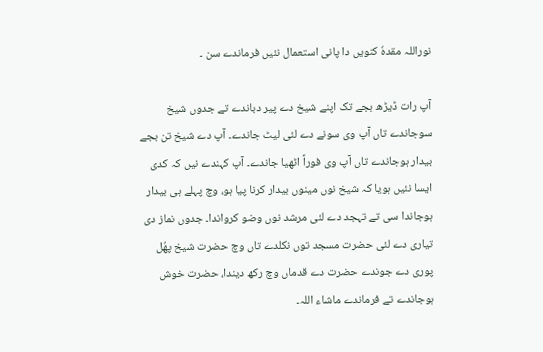نوراللہ مقدہٗ کنويں دا پانی استعمال نئيں فرماندے سن ۔

آپ رات ڈیڑھ بجے تک اپنے شیخ دے پیر دباندے تے جدوں شیخ سوجاندے تاں آپ وی سونے دے لئی لیٹ جاندے۔ آپ دے شیخ تن بجے بیدار ہوجاندے تاں آپ وی فوراً اٹھیا جاندے۔ آپ کہندے نيں کہ کدی ایسا نئيں ہويا کہ شیخ نوں مینوں بیدار کرنا پيا ہو، وچ پہلے ہی بیدار ہوجاندا سی تے تہجد دے لئی مرشد نوں وضو کرواندا۔ جدوں نماز دی تیاری دے لئی حضرت مسجد توں نکلدے تاں وچ حضرت شیخ پھُل پوری دے جوندے حضرت دے قدماں وچ رکھ دیندا، حضرت خوش ہوجاندے تے فرماندے ماشاء اللہ۔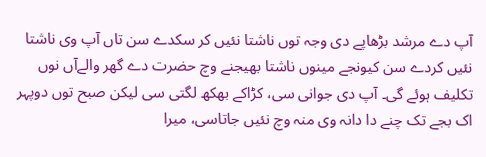آپ دے مرشد بڑھاپے دی وجہ توں ناشتا نئيں کر سکدے سن تاں آپ وی ناشتا نئيں کردے سن کیونجے مینوں ناشتا بھیجنے وچ حضرت دے گھر والےآں نوں تکلیف ہوئے گی۔ آپ دی جوانی سی، کڑاکے بھکھ لگتی سی لیکن صبح توں دوپہر اک بجے تک چنے دا دانہ وی منہ وچ نئيں جاتاسی، میرا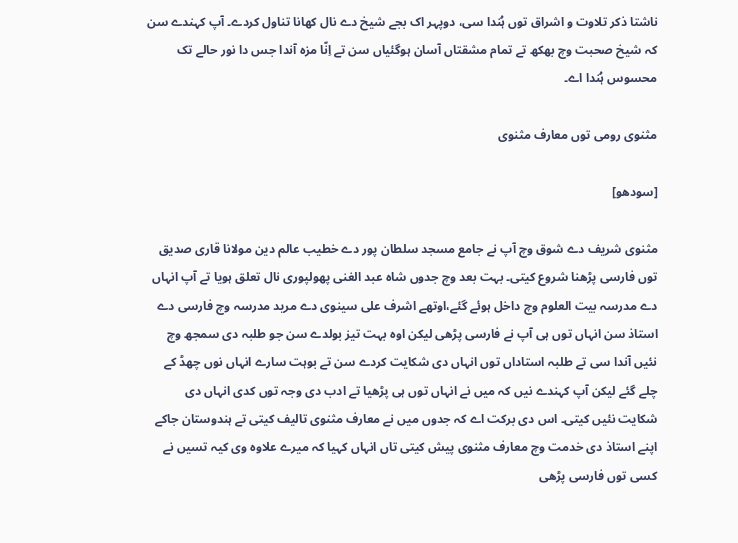ناشتا ذکر تلاوت و اشراق توں ہُندا سی، دوپہر اک بجے شیخ دے نال کھانا تناول کردے۔ آپ کہندے سن کہ شیخ صحبت وچ بھکھ تے تمام مشقتاں آسان ہوگئياں سن تے اِنّا مزہ آندا جس دا نور حالے تک محسوس ہُندا اے۔

مثنوی رومی توں معارف مثنوی

[سودھو]

مثنوی شریف دے شوق وچ آپ نے جامع مسجد سلطان پور دے خطیب عالم دین مولانا قاری صدیق توں فارسی پڑھنا شروع کيتی۔ بہت بعد وچ جدوں شاہ عبد الغنی پھولپوری نال تعلق ہويا تے آپ انہاں دے مدرسہ بیت العلوم وچ داخل ہوئے گئے،اوتھے اشرف علی سینوی دے مرید مدرسہ وچ فارسی دے استاذ سن انہاں توں ہی آپ نے فارسی پڑھی لیکن اوہ بہت تیز بولدے سن جو طلبہ دی سمجھ وچ نئيں آندا سی تے طلبہ استاداں توں انہاں دی شکایت کردے سن تے بوہت سارے انہاں نوں چھڈ کے چلے گئے لیکن آپ کہندے نيں کہ ميں نے انہاں توں ہی پڑھیا تے ادب دی وجہ توں کدی انہاں دی شکایت نئيں کيتی۔ اس دی برکت اے کہ جدوں ميں نے معارف مثنوی تالیف کيتی تے ہندوستان جاکے اپنے استاذ دی خدمت وچ معارف مثنوی پیش کيتی تاں انہاں کہیا کہ میرے علاوہ وی کیہ تسيں نے کسی توں فارسی پڑھی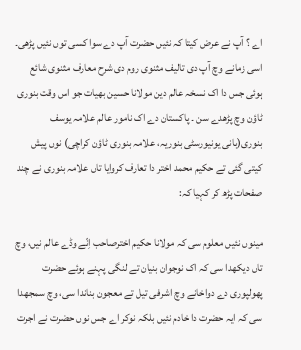اے ؟ آپ نے عرض کيتا کہ نئيں حضرت آپ دے سوا کسی توں نئيں پڑھی۔
اسی زمانے وچ آپ دی تالیف مثنوی روم دی شرح معارف مثنوی شائع ہوئی جس دا اک نسخہ عالم دین مولانا حسین بھیات جو اس وقت بنوری ٹاؤن وچ پڑھدے سن ۔ پاکستان دے اک نامور عالم علامہ یوسف بنوری(بانی یونیورسٹی بنوریہ، علامہ بنوری ٹاؤن کراچی) نوں پیش کيتی گئی تے حکیم محمد اختر دا تعارف کروایا تاں علامہ بنوری نے چند صفحات پڑھ کر کہیا کہ:

مینوں نئيں معلوم سی کہ مولانا حکیم اخترصاحب اِنّے وڈے عالم نيں، وچ تاں دیکھدا سی کہ اک نوجوان بنیان تے لنگی پہنے ہوئے حضرت پھولپوری دے دواخانے وچ اشرفی تیل تے معجون بناندا سی، وچ سمجھدا سی کہ ایہ حضرت دا خادم نئيں بلکہ نوکر اے جس نوں حضرت نے اجرت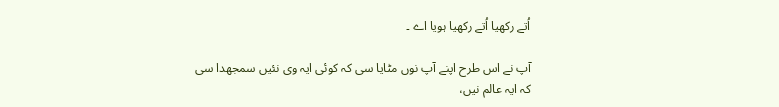اُتے رکھیا اُتے رکھیا ہويا اے ۔

آپ نے اس طرح اپنے آپ نوں مٹایا سی کہ کوئی ایہ وی نئيں سمجھدا سی کہ ایہ عالم نيں،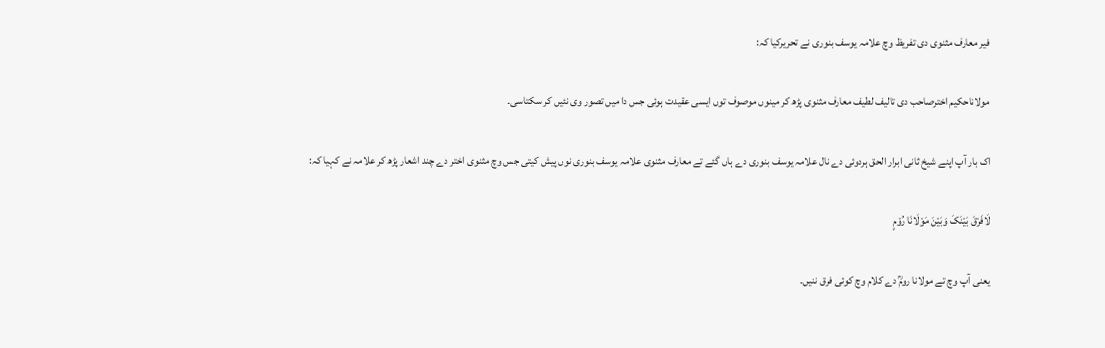فیر معارف مثنوی دی تفریظ وچ علامہ یوسف بنوری نے تحریرکیا کہ:

مولاناحکیم اخترصاحب دی تالیف لطیف معارف مثنوی پڑھ کر مینوں موصوف توں ایسی عقیدت ہوئی جس دا ميں تصور وی نئيں کر سکتاسی۔

اک بار آپ اپنے شیخ ثانی ابرار الحق ہردوئی دے نال علامہ یوسف بنوری دے ہاں گئے تے معارف مثنوی علامہ یوسف بنوری نوں پیش کيتی جس وچ مثنوی اختر دے چند اشعار پڑھ کر علامہ نے کہیا کہ:

لَافَرْقَ بَیْنَکَ وَبَیْنَ مَوْلَانَا رُوْمٍ

یعنی آپ وچ تے مولانا رومؒ دے کلام وچ کوئی فرق ننيں۔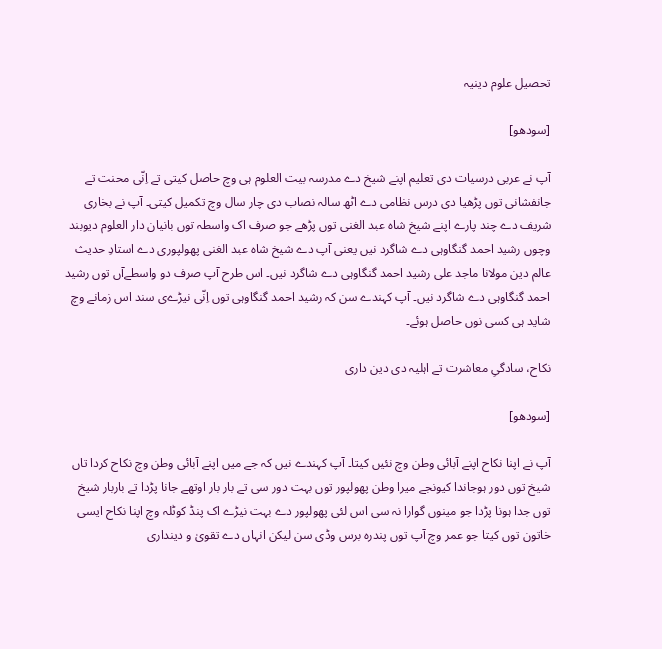تحصیل علوم دینیہ

[سودھو]

آپ نے عربی درسیات دی تعلیم اپنے شیخ دے مدرسہ بیت العلوم ہی وچ حاصل کيتی تے اِنّی محنت تے جانفشانی توں پڑھیا دی درس نظامی دے اٹھ سالہ نصاب دی چار سال وچ تکمیل کيتی۔ آپ نے بخاری شریف دے چند پارے اپنے شیخ شاہ عبد الغنی توں پڑھے جو صرف اک واسطہ توں بانیان دار العلوم دیوبند وچوں رشید احمد گنگاوہی دے شاگرد نيں یعنی آپ دے شیخ شاہ عبد الغنی پھولپوری دے استادِ حدیث عالم دین مولانا ماجد علی رشید احمد گنگاوہی دے شاگرد نيں۔ اس طرح آپ صرف دو واسطےآں توں رشید احمد گنگاوہی دے شاگرد نيں۔ آپ کہندے سن کہ رشید احمد گنگاوہی توں اِنّی نیڑےی سند اس زمانے وچ شاید ہی کسی نوں حاصل ہوئے۔

نکاح، سادگیِ معاشرت تے اہلیہ دی دین داری

[سودھو]

آپ نے اپنا نکاح اپنے آبائی وطن وچ نئيں کيتا۔ آپ کہندے نيں کہ جے ميں اپنے آبائی وطن وچ نکاح کردا تاں شیخ توں دور ہوجاندا کیونجے میرا وطن پھولپور توں بہت دور سی تے بار بار اوتھے جانا پڑدا تے باربار شیخ توں جدا ہونا پڑدا جو مینوں گوارا نہ سی اس لئی پھولپور دے بہت نیڑے اک پنڈ کوٹلہ وچ اپنا نکاح ایسی خاتون توں کيتا جو عمر وچ آپ توں پندرہ برس وڈی سن لیکن انہاں دے تقویٰ و دینداری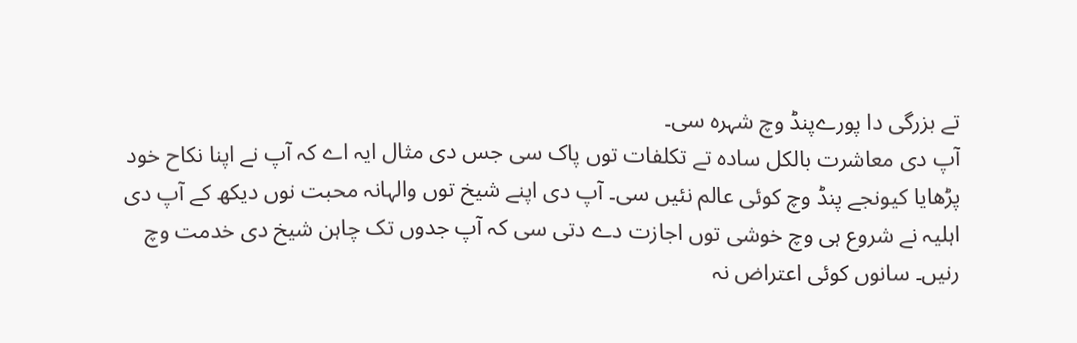تے بزرگی دا پورےپنڈ وچ شہرہ سی۔
آپ دی معاشرت بالکل سادہ تے تکلفات توں پاک سی جس دی مثال ایہ اے کہ آپ نے اپنا نکاح خود پڑھایا کیونجے پنڈ وچ کوئی عالم نئيں سی۔ آپ دی اپنے شیخ توں والہانہ محبت نوں دیکھ کے آپ دی اہلیہ نے شروع ہی وچ خوشی توں اجازت دے دتی سی کہ آپ جدوں تک چاہن شیخ دی خدمت وچ رنيں۔ سانوں کوئی اعتراض نہ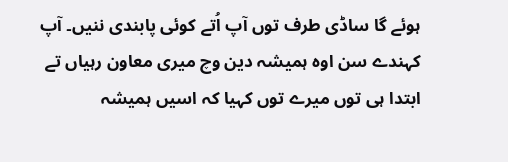ہوئے گا ساڈی طرف توں آپ اُتے کوئی پابندی ننيں۔ آپ کہندے سن اوہ ہمیشہ دین وچ میری معاون رہیاں تے ابتدا ہی توں میرے توں کہیا کہ اسيں ہمیشہ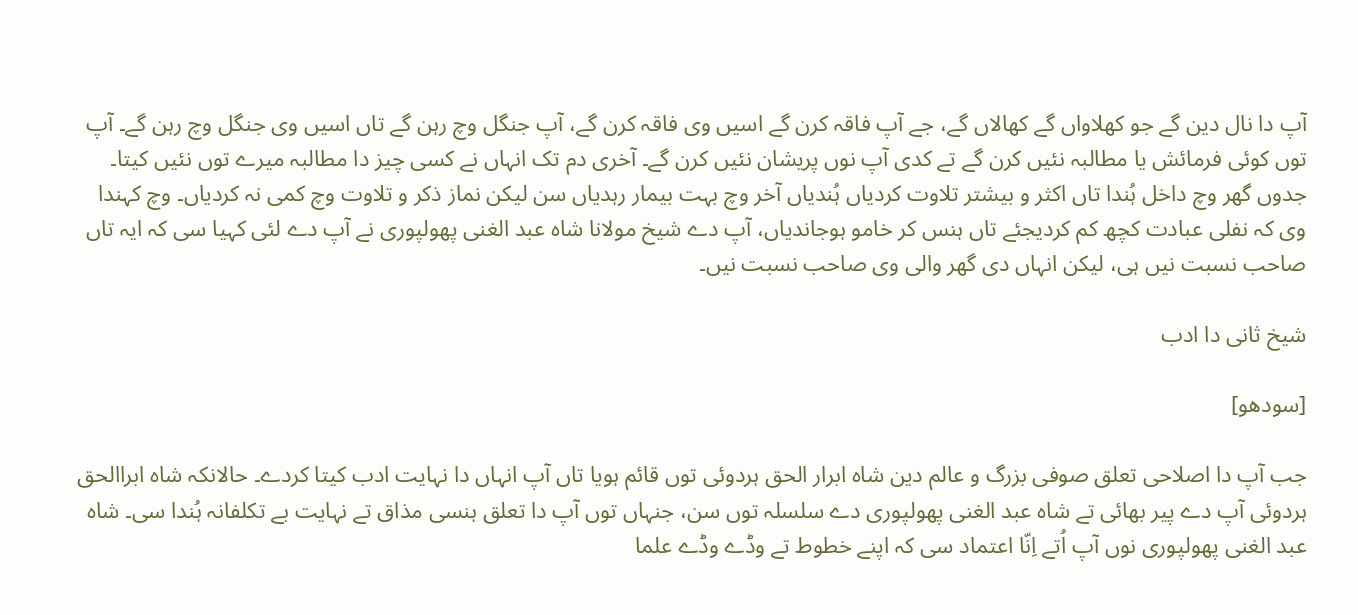آپ دا نال دین گے جو کھلاواں گے کھالاں گے، جے آپ فاقہ کرن گے اسيں وی فاقہ کرن گے، آپ جنگل وچ رہن گے تاں اسيں وی جنگل وچ رہن گے۔ آپ توں کوئی فرمائش یا مطالبہ نئيں کرن گے تے کدی آپ نوں پریشان نئيں کرن گے۔ آخری دم تک انہاں نے کسی چیز دا مطالبہ میرے توں نئيں کيتا۔ جدوں گھر وچ داخل ہُندا تاں اکثر و بیشتر تلاوت کردیاں ہُندیاں آخر وچ بہت بیمار رہدیاں سن لیکن نماز ذکر و تلاوت وچ کمی نہ کردیاں۔ وچ کہندا وی کہ نفلی عبادت کچھ کم کردیجئے تاں ہنس کر خامو ہوجاندیاں، آپ دے شیخ مولانا شاہ عبد الغنی پھولپوری نے آپ دے لئی کہیا سی کہ ایہ تاں صاحب نسبت نيں ہی، لیکن انہاں دی گھر والی وی صاحب نسبت نيں۔

شیخ ثانی دا ادب

[سودھو]

جب آپ دا اصلاحی تعلق صوفی بزرگ و عالم دین شاہ ابرار الحق ہردوئی توں قائم ہويا تاں آپ انہاں دا نہایت ادب کيتا کردے۔ حالانکہ شاہ ابراالحق ہردوئی آپ دے پیر بھائی تے شاہ عبد الغنی پھولپوری دے سلسلہ توں سن، جنہاں توں آپ دا تعلق ہنسی مذاق تے نہایت بے تکلفانہ ہُندا سی۔ شاہ عبد الغنی پھولپوری نوں آپ اُتے اِنّا اعتماد سی کہ اپنے خطوط تے وڈے وڈے علما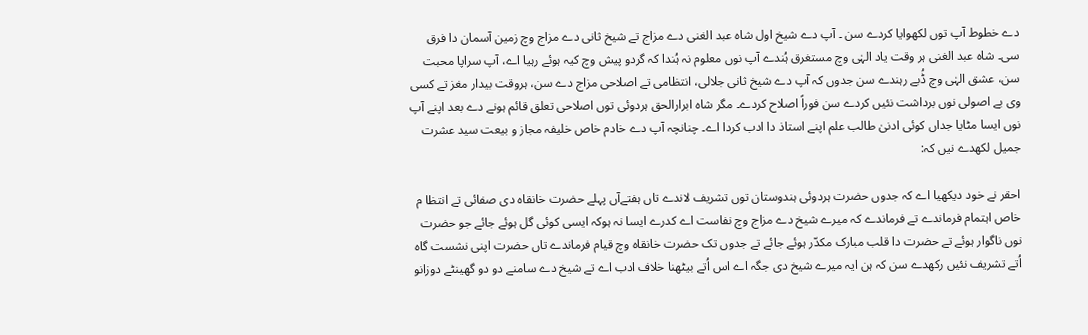دے خطوط آپ توں لکھوایا کردے سن ۔ آپ دے شیخ اول شاہ عبد الغنی دے مزاج تے شیخ ثانی دے مزاج وچ زمین آسمان دا فرق سی۔ شاہ عبد الغنی ہر وقت یاد الہٰی وچ مستغرق ہُندے آپ نوں معلوم نہ ہُندا کہ گردو پیش وچ کیہ ہوئے رہیا اے، آپ سراپا محبت سن، عشق الہٰی وچ ڈُبے رہندے سن جدوں کہ آپ دے شیخ ثانی جلالی، انتظامی تے اصلاحی مزاج دے سن، ہروقت بیدار مغز تے کسی وی بے اصولی نوں برداشت نئيں کردے سن فوراً اصلاح کردے۔ مگر شاہ ابرارالحق ہردوئی توں اصلاحی تعلق قائم ہونے دے بعد اپنے آپ نوں ایسا مٹایا جداں کوئی ادنیٰ طالب علم اپنے استاذ دا ادب کردا اے۔ چنانچہ آپ دے خادم خاص خلیفہ مجاز و بیعت سید عشرت جمیل لکھدے نيں کہ:

احقر نے خود دیکھیا اے کہ جدوں حضرت ہردوئی ہندوستان توں تشریف لاندے تاں ہفتےآں پہلے حضرت خانقاہ دی صفائی تے انتظا م خاص اہتمام فرماندے تے فرماندے کہ میرے شیخ دے مزاج وچ نفاست اے کدرے ایسا نہ ہوکہ ایسی کوئی گل ہوئے جائے جو حضرت نوں ناگوار ہوئے تے حضرت دا قلب مبارک مکدّر ہوئے جائے تے جدوں تک حضرت خانقاہ وچ قیام فرماندے تاں حضرت اپنی نشست گاہ اُتے تشریف نئيں رکھدے سن کہ ہن ایہ میرے شیخ دی جگہ اے اس اُتے بیٹھنا خلاف ادب اے تے شیخ دے سامنے دو دو گھینٹے دوزانو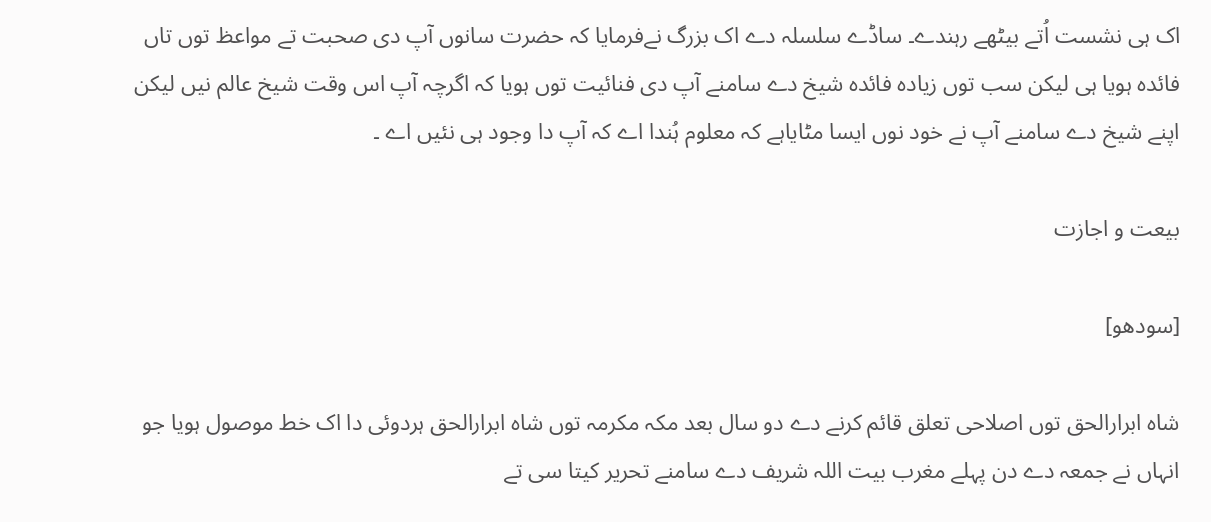اک ہی نشست اُتے بیٹھے رہندے۔ ساڈے سلسلہ دے اک بزرگ نےفرمایا کہ حضرت سانوں آپ دی صحبت تے مواعظ توں تاں فائدہ ہويا ہی لیکن سب توں زیادہ فائدہ شیخ دے سامنے آپ دی فنائیت توں ہويا کہ اگرچہ آپ اس وقت شیخ عالم نيں لیکن اپنے شیخ دے سامنے آپ نے خود نوں ایسا مٹایاہے کہ معلوم ہُندا اے کہ آپ دا وجود ہی نئيں اے ۔

بیعت و اجازت

[سودھو]

شاہ ابرارالحق توں اصلاحی تعلق قائم کرنے دے دو سال بعد مکہ مکرمہ توں شاہ ابرارالحق ہردوئی دا اک خط موصول ہويا جو انہاں نے جمعہ دے دن پہلے مغرب بیت اللہ شریف دے سامنے تحریر کيتا سی تے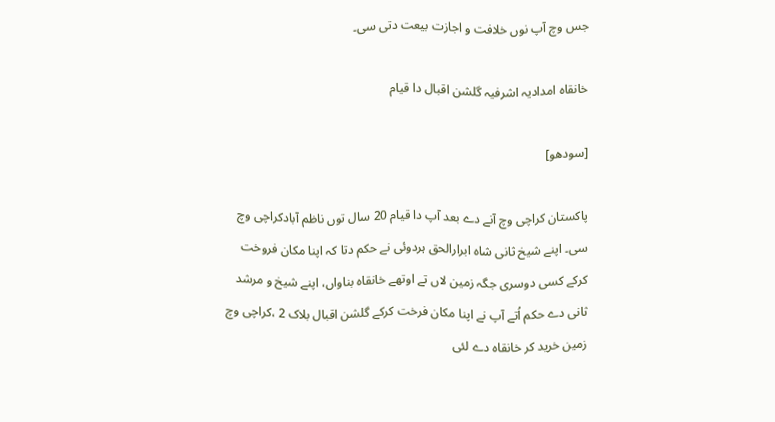جس وچ آپ نوں خلافت و اجازت بیعت دتی سی۔

خانقاہ امدادیہ اشرفیہ گلشن اقبال دا قیام

[سودھو]

پاکستان کراچی وچ آنے دے بعد آپ دا قیام 20 سال توں ناظم آبادکراچی وچ سی۔ اپنے شیخ ثانی شاہ ابرارالحق ہردوئی نے حکم دتا کہ اپنا مکان فروخت کرکے کسی دوسری جگہ زمین لاں تے اوتھے خانقاہ بناواں، اپنے شیخ و مرشد ثانی دے حکم اُتے آپ نے اپنا مکان فرخت کرکے گلشن اقبال بلاک 2 ،کراچی وچ زمین خرید کر خانقاہ دے لئی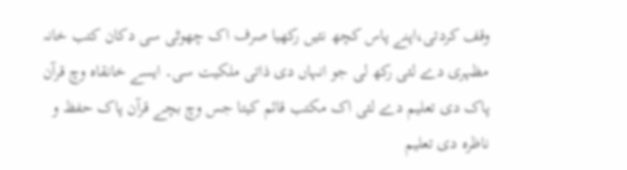وقف کردتی،اپنے پاس کچھ نئيں رکھیا صرف اک چھوٹی سی دکان کتب خانہ مظہری دے لئی رکھ لی جو انہاں دی ذاتی ملکیت سی۔ ايسے خانقاہ وچ قرآن پاک دی تعلیم دے لئی اک مکتب قائم کيتا جس وچ بچے قرآن پاک حفظ و ناظرہ دی تعلیم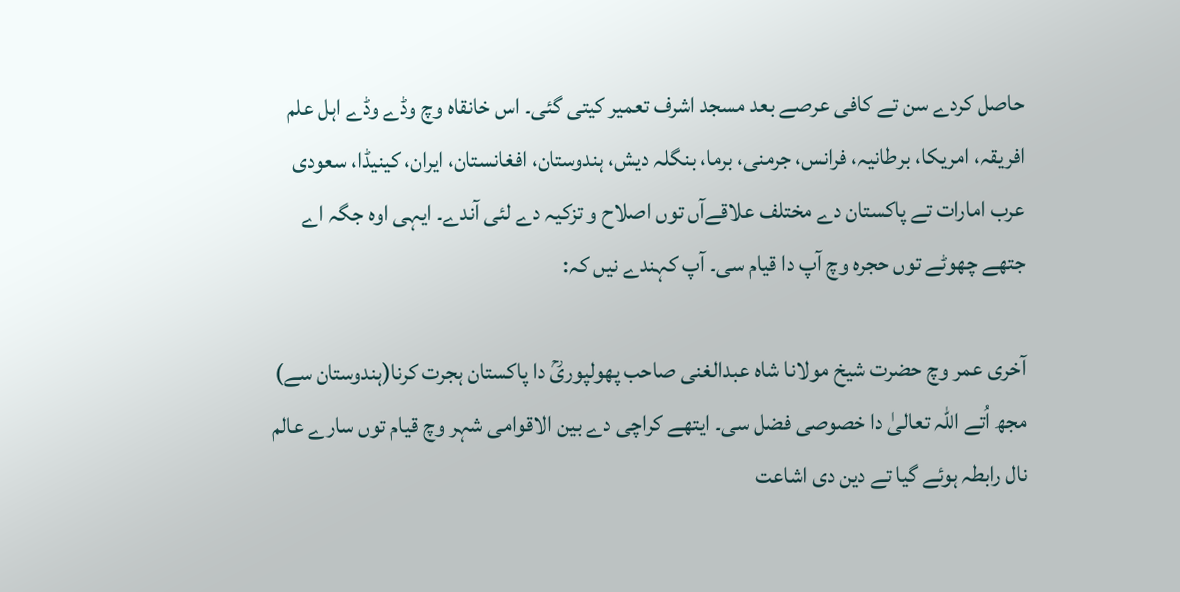حاصل کردے سن تے کافی عرصے بعد مسجد اشرف تعمیر کيتی گئی۔ اس خانقاہ وچ وڈے وڈے اہل علم افریقہ، امریکا، برطانیہ، فرانس، جرمنی، برما، بنگلہ دیش، ہندوستان، افغانستان، ایران، کینیڈا، سعودی عرب امارات تے پاکستان دے مختلف علاقےآں توں اصلاح و تزکیہ دے لئی آندے۔ ایہی اوہ جگہ اے جتھے چھوٹے توں حجرہ وچ آپ دا قیام سی۔ آپ کہندے نيں کہ:

آخری عمر وچ حضرت شیخ مولانا شاہ عبدالغنی صاحب پھولپوریؒ دا پاکستان ہجرت کرنا(ہندوستان سے) مجھ اُتے اللہ تعالیٰ دا خصوصی فضل سی۔ ایتھے کراچی دے بین الاقوامی شہر وچ قیام توں سارے عالم نال رابطہ ہوئے گیا تے دین دی اشاعت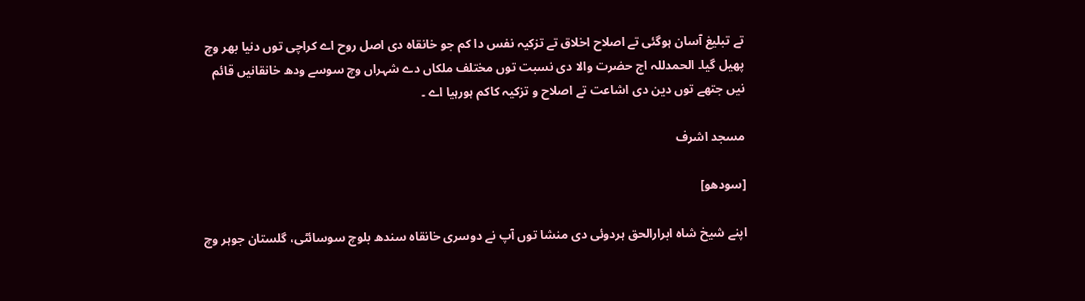تے تبلیغ آسان ہوگئی تے اصلاح اخلاق تے تزکیہ نفس دا کم جو خانقاہ دی اصل روح اے کراچی توں دنیا بھر وچ پھیل گیا۔ الحمدللہ اج حضرت والا دی نسبت توں مختلف ملکاں دے شہراں وچ سوسے ودھ خانقانيں قائم نيں جتھے توں دین دی اشاعت تے اصلاح و تزکیہ کاکم ہورہیا اے ۔

مسجد اشرف

[سودھو]

اپنے شیخ شاہ ابرارالحق ہردوئی دی منشا توں آپ نے دوسری خانقاہ سندھ بلوچ سوسائٹی، گلستان جوہر وچ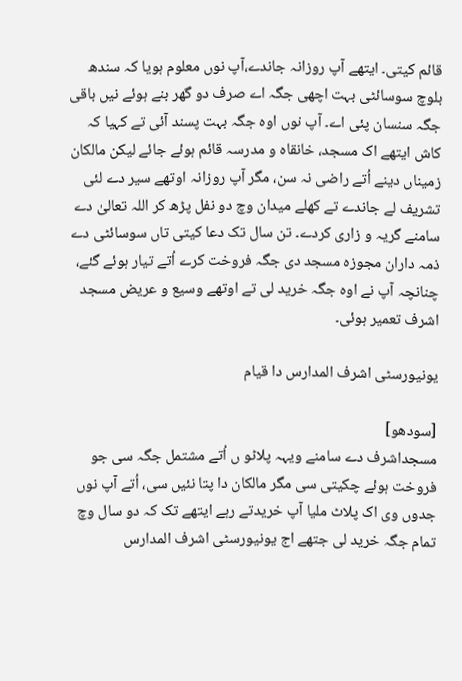قائم کيتی۔ ایتھے آپ روزانہ جاندے،آپ نوں معلوم ہويا کہ سندھ بلوچ سوسائٹی بہت اچھی جگہ اے صرف دو گھر بنے ہوئے نيں باقی جگہ سنسان پئی اے۔ آپ نوں اوہ جگہ بہت پسند آئی تے کہیا کہ کاش ایتھے اک مسجد، خانقاہ و مدرسہ قائم ہوئے جائے لیکن مالکان زمیناں دینے اُتے راضی نہ سن، مگر آپ روزانہ اوتھے سیر دے لئی تشریف لے جاندے تے کھلے میدان وچ دو نفل پڑھ کر اللہ تعالیٰ دے سامنے گریہ و زاری کردے۔ تن سال تک دعا کيتی تاں سوسائٹی دے ذمہ داران مجوزہ مسجد دی جگہ فروخت کرے اُتے تیار ہوئے گئے، چنانچہ آپ نے اوہ جگہ خرید لی تے اوتھے وسیع و عریض مسجد اشرف تعمیر ہوئی۔

یونیورسٹی اشرف المدارس دا قیام

[سودھو]
مسجداشرف دے سامنے ویہہ پلاٹو ں اُتے مشتمل جگہ سی جو فروخت ہوئے چکيتی سی مگر مالکان دا پتا نئيں سی، اُتے آپ نوں جدوں وی اک پلاٹ ملیا آپ خریدتے رہے ایتھے تک کہ دو سال وچ تمام جگہ خرید لی جتھے اج یونیورسٹی اشرف المدارس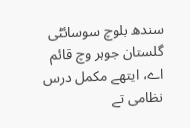سندھ بلوچ سوسائٹی گلستان جوہر وچ قائم اے، ایتھے مکمل درس نظامی تے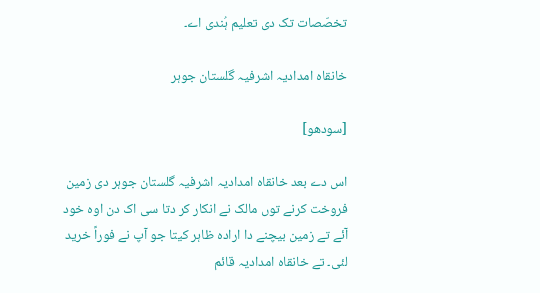تخصّصات تک دی تعلیم ہُندی اے۔

خانقاہ امدادیہ اشرفیہ گلستان جوہر

[سودھو]

اس دے بعد خانقاہ امدادیہ اشرفیہ گلستان جوہر دی زمین فروخت کرنے توں مالک نے انکار کر دتا سی اک دن اوہ خود آئے تے زمین بیچنے دا ارادہ ظاہر کيتا جو آپ نے فوراً خرید لئی۔ تے خانقاہ امدادیہ قائم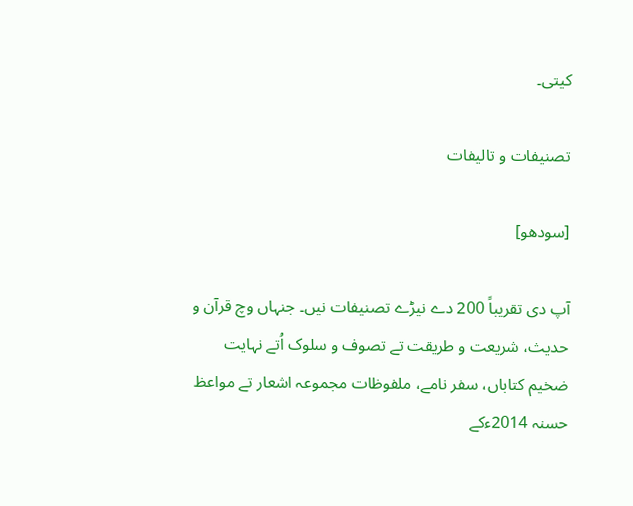کيتی۔

تصنیفات و تالیفات

[سودھو]

آپ دی تقریباً 200 دے نیڑے تصنیفات نيں۔ جنہاں وچ قرآن و حدیث، شریعت و طریقت تے تصوف و سلوک اُتے نہایت ضخیم کتاباں، سفر نامے، ملفوظات مجموعہ اشعار تے مواعظ حسنہ 2014ءکے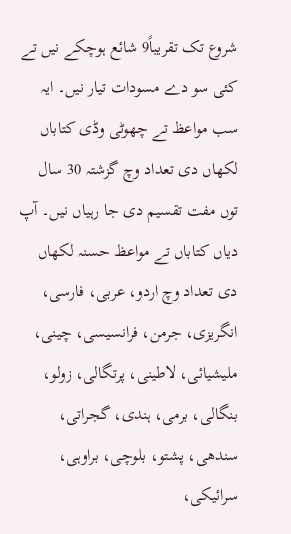شروع تک تقریباً9 شائع ہوچکے نيں تے کئی سو دے مسودات تیار نيں۔ ایہ سب مواعظ تے چھوٹی وڈی کتاباں لکھاں دی تعداد وچ گزشتہ 30 سال توں مفت تقسیم دی جا رہیاں نيں۔ آپ دیاں کتاباں تے مواعظ حسنہ لکھاں دی تعداد وچ اردو، عربی، فارسی، انگریزی، جرمن، فرانسیسی، چینی، ملیشیائی، لاطینی، پرتگالی، زولو، بنگالی، برمی، ہندی، گجراتی، سندھی، پشتو، بلوچی، براوہی، سرائیکی،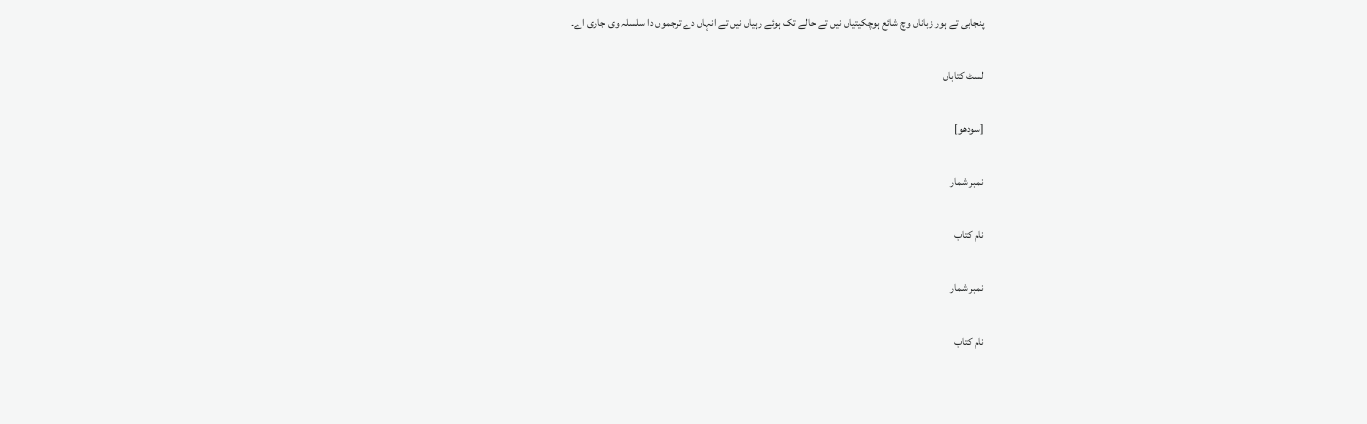پنجابی تے ہور زباناں وچ شائع ہوچکيتیاں نيں تے حالے تک ہوئے رہیاں نيں تے انہاں دے ترجموں دا سلسلہ وی جاری اے۔

لسٹ کتاباں

[سودھو]

نمبر شمار

نام کتاب

نمبر شمار

نام کتاب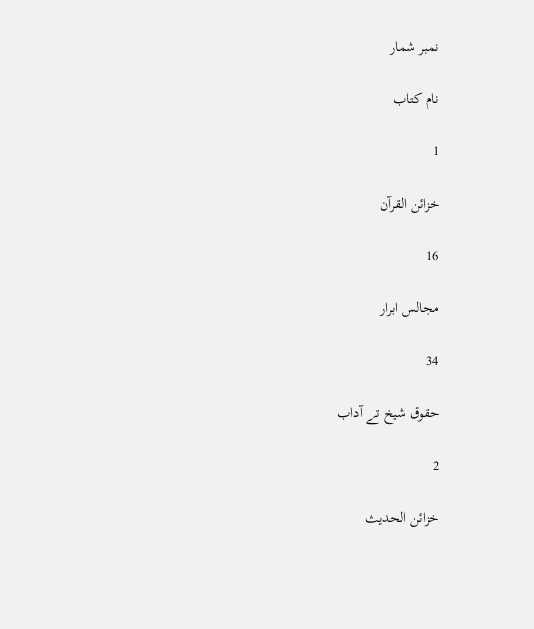نمبر شمار

نام کتاب

1

خزائن القرآن

16

مجالس ابرار

34

حقوق شیخ تے آداب

2

خزائن الحدیث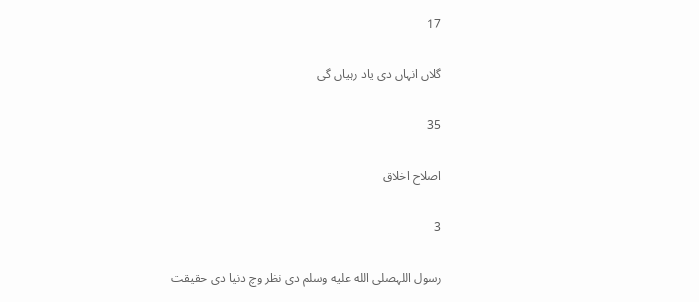17

گلاں انہاں دی یاد رہیاں گی

35

اصلاح اخلاق

3

رسول اللہصلى الله عليه وسلم دی نظر وچ دنیا دی حقیقت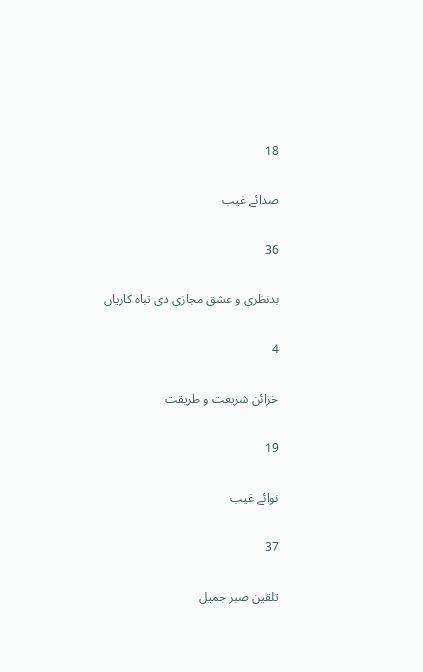18

صدائے غیب

36

بدنظری و عشق مجازی دی تباہ کاریاں

4

خزائن شریعت و طریقت

19

نوائے غیب

37

تلقین صبر جمیل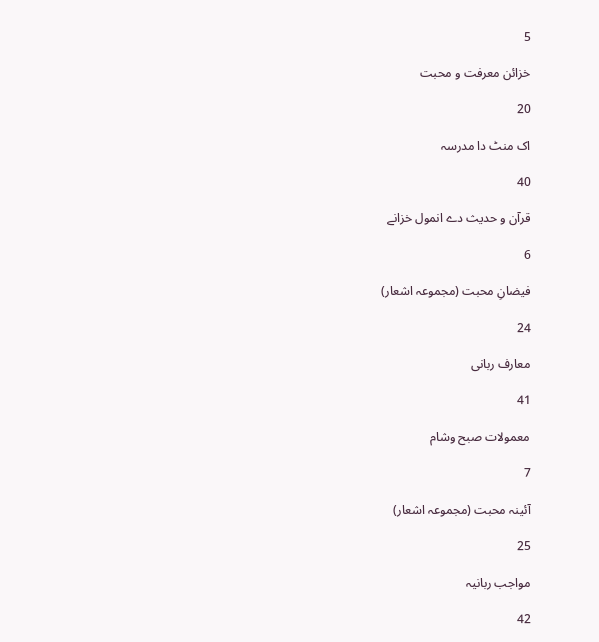5

خزائن معرفت و محبت

20

اک منٹ دا مدرسہ

40

قرآن و حدیث دے انمول خزانے

6

فیضانِ محبت (مجموعہ اشعار)

24

معارف ربانی

41

معمولات صبح وشام

7

آئینہ محبت (مجموعہ اشعار)

25

مواجب ربانیہ

42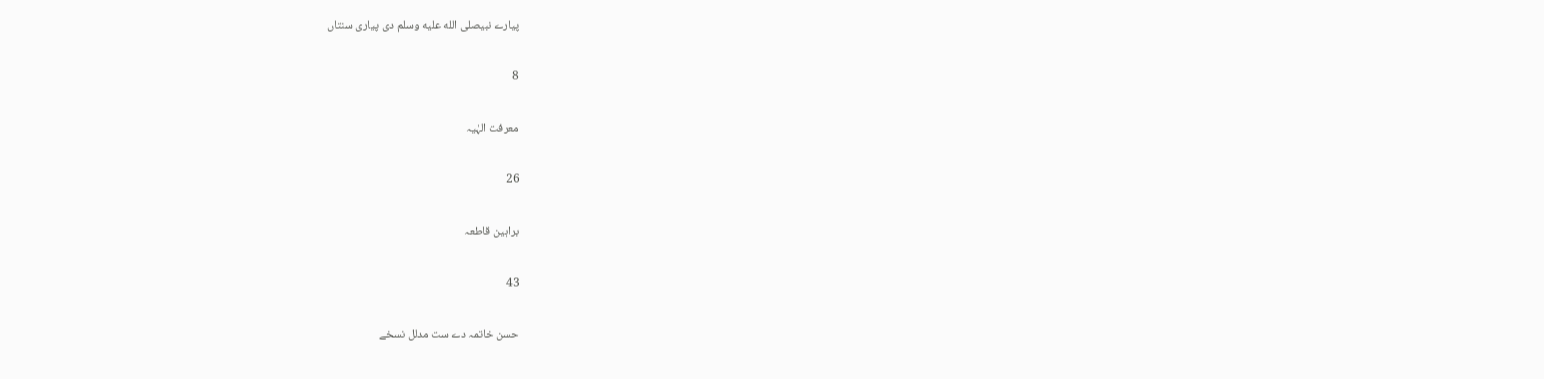پیارے نبیصلى الله عليه وسلم دی پیاری سنتاں

8

معرفت الہٰیہ

26

براہین قاطعہ

43

حسن خاتمہ دے ست مدلل نسخے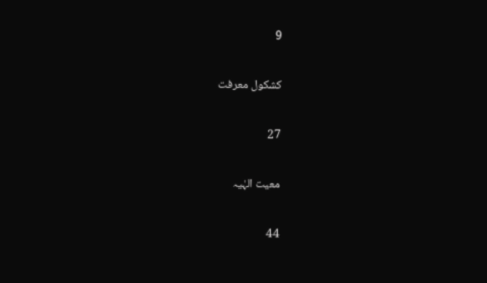9

کشکول معرفت

27

معیت الہٰیہ

44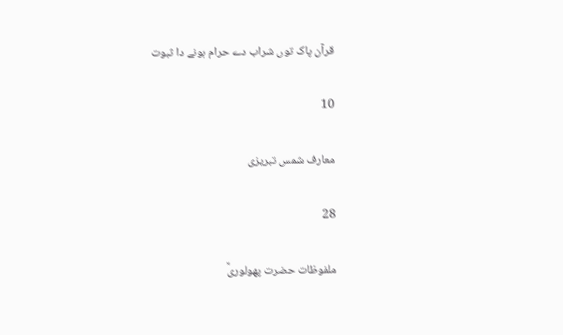قرآن پاک توں شراب دے حرام ہونے دا ثبوت

10

معارف شمس تبریزی

28

ملفوظات حضرت پھولوریؒ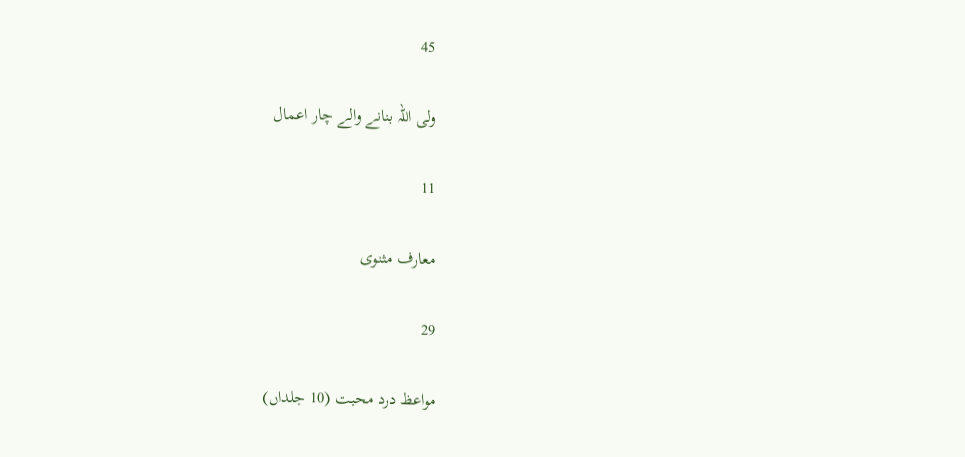45

ولی اللہ بنانے والے چار اعمال

11

معارف مثنوی

29

مواعظ درد محبت (10 جلداں)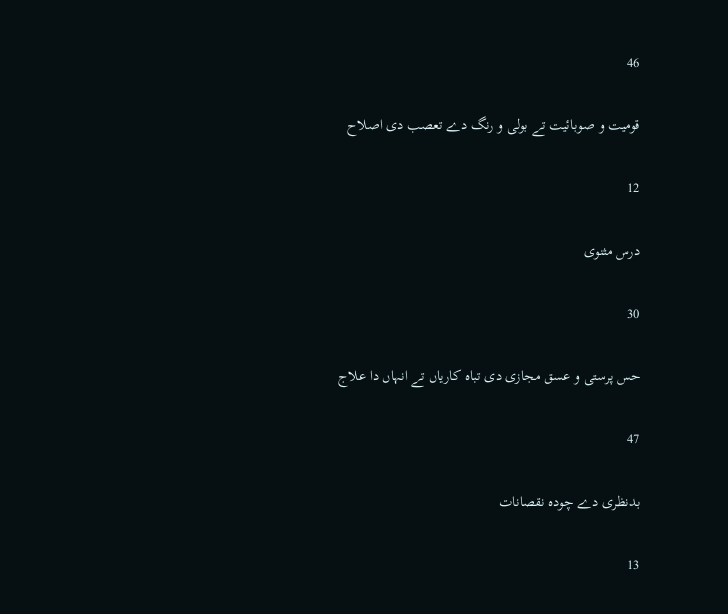46

قومیت و صوبائیت تے بولی و رنگ دے تعصب دی اصلاح

12

درس مثنوی

30

حس پرستی و عسق مجازی دی تباہ کاریاں تے انہاں دا علاج

47

بدنظری دے چودہ نقصانات

13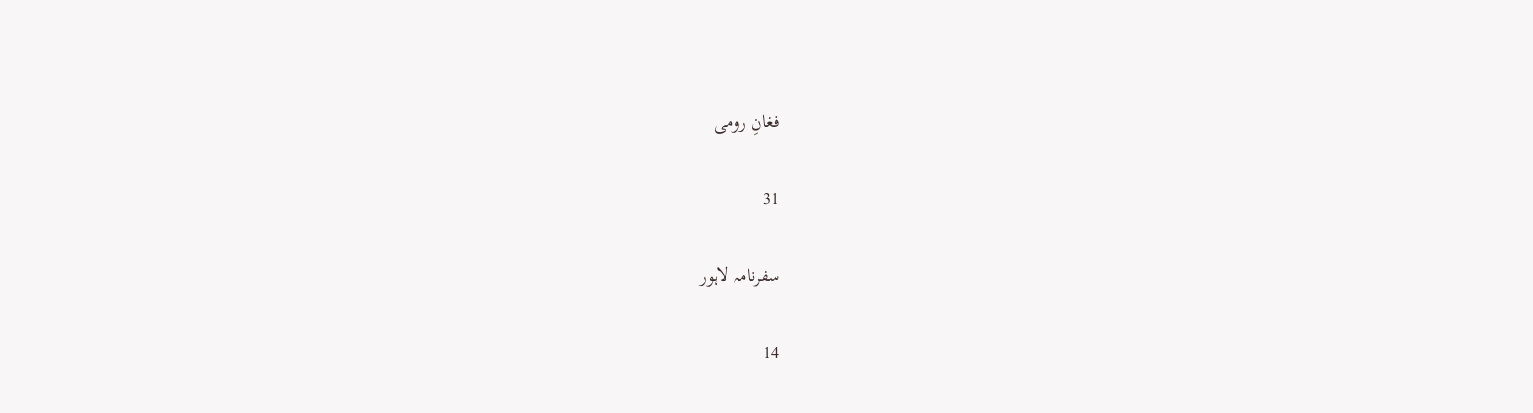فغانِ رومی

31

سفرنامہ لاہور

14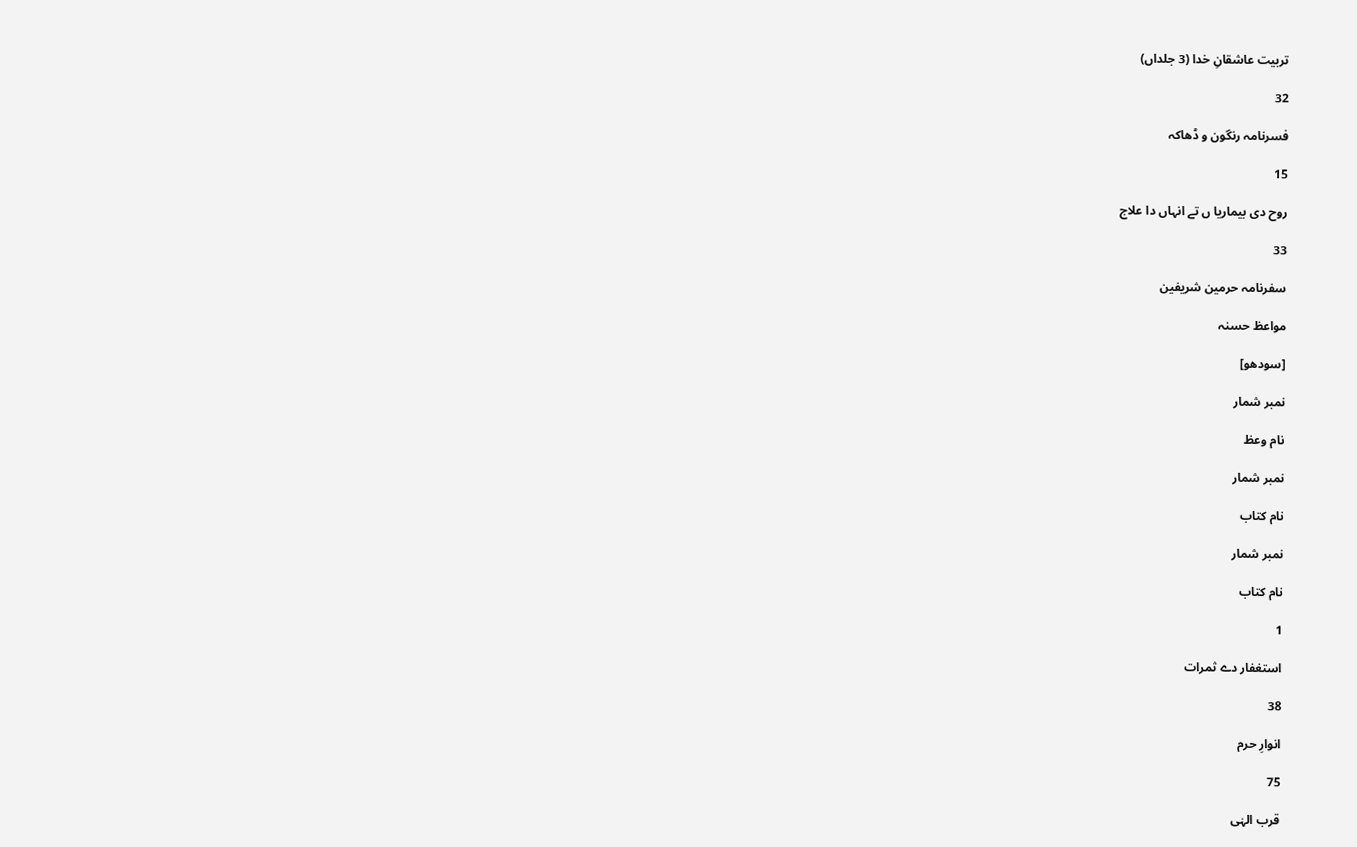تربیت عاشقانِ خدا (3 جلداں)

32

فسرنامہ رنگون و ڈھاکہ

15

روح دی بیماریا ں تے انہاں دا علاج

33

سفرنامہ حرمین شریفین

مواعظ حسنہ

[سودھو]

نمبر شمار

نام وعظ

نمبر شمار

نام کتاب

نمبر شمار

نام کتاب

1

استغفار دے ثمرات

38

انوارِ حرم

75

قرب الہٰی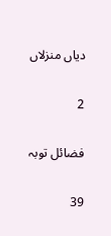دیاں منزلاں

2

فضائل توبہ

39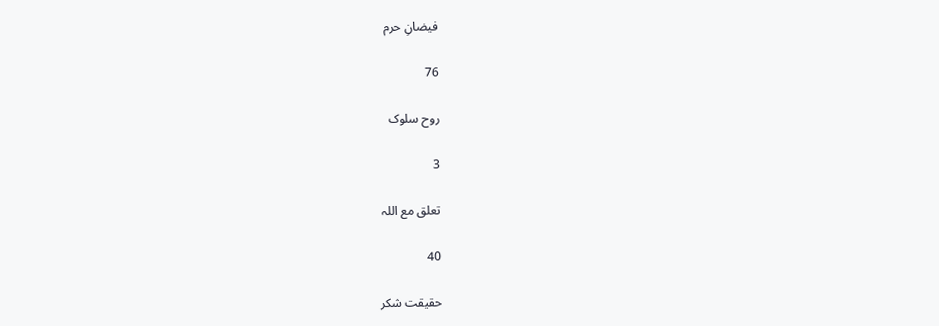فیضانِ حرم

76

روح سلوک

3

تعلق مع اللہ

40

حقیقت شکر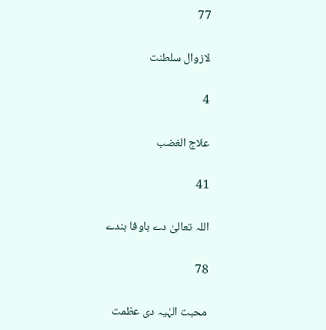77

لازوال سلطنت

4

علاج الغضب

41

اللہ تعالیٰ دے باوفا بندے

78

محبت الہٰیہ دی عظمت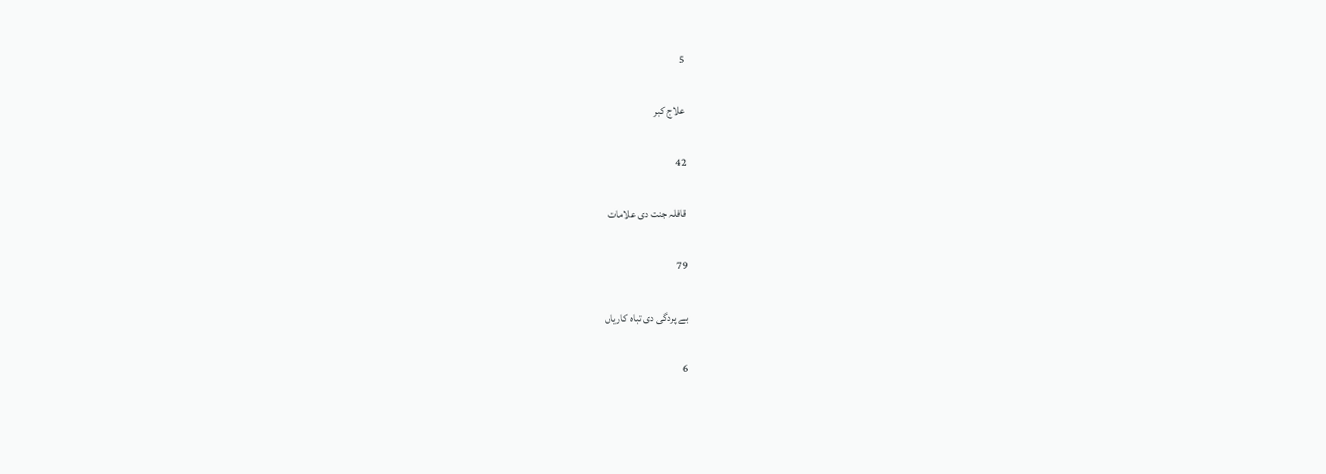5

علاج کبر

42

قافلہ جنت دی علامات

79

بے پردگی دی تباہ کاریاں

6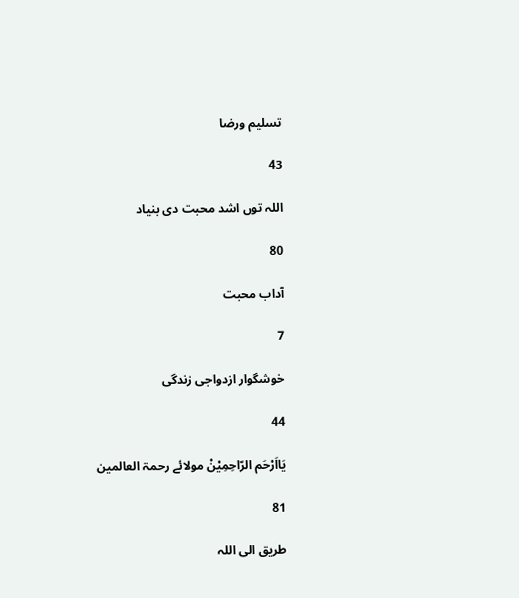تسلیم ورضا

43

اللہ توں اشد محبت دی بنیاد

80

آداب محبت

7

خوشگوار ازدواجی زندگی

44

یَااَرْحَم الرّاحِمِیْنْ مولائے رحمۃ العالمین

81

طریق الی اللہ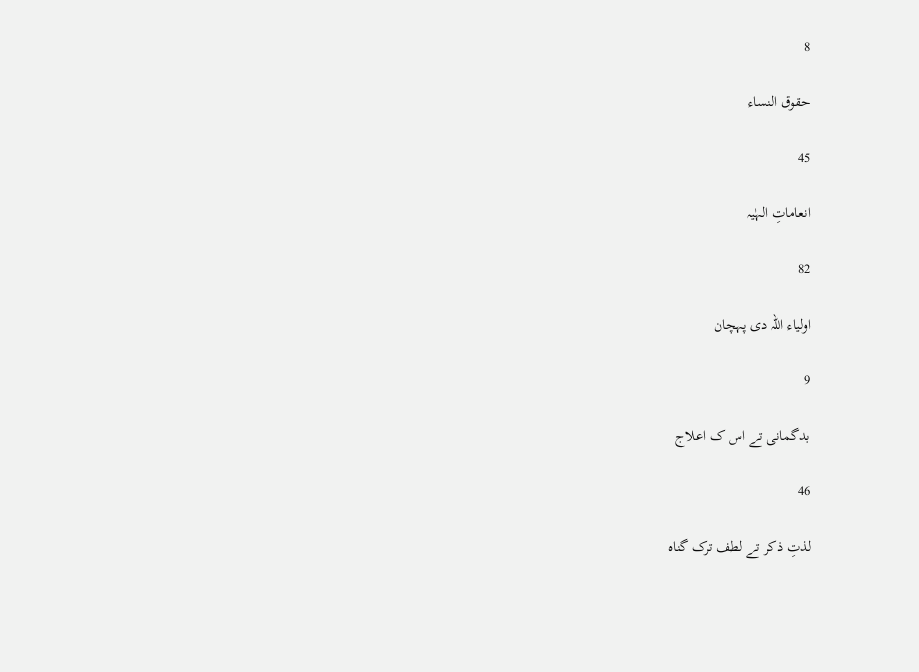8

حقوق النساء

45

انعاماتِ الہٰیہ

82

اولیاء اللہ دی پہچان

9

بدگمانی تے اس ک اعلاج

46

لذتِ ذکر تے لطف ترک گناہ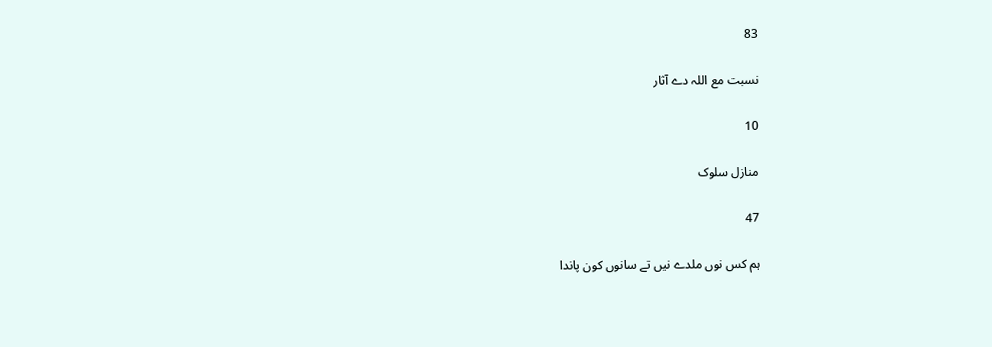83

نسبت مع اللہ دے آثار

10

منازل سلوک

47

ہم کس نوں ملدے نيں تے سانوں کون پاندا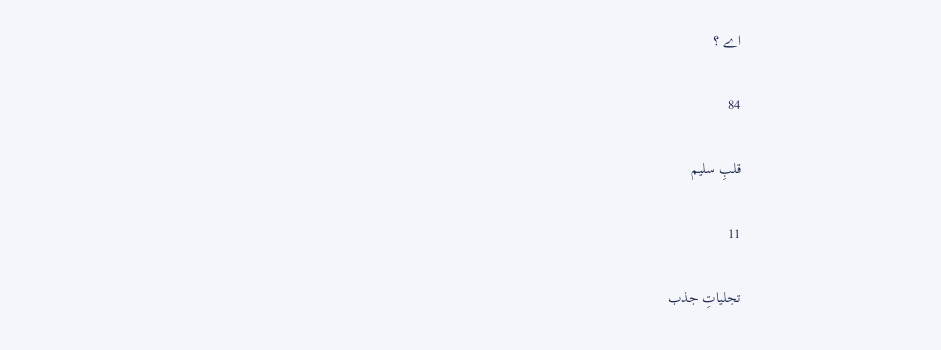اے ؟

84

قلبِ سلیم

11

تجلیاتِ جذب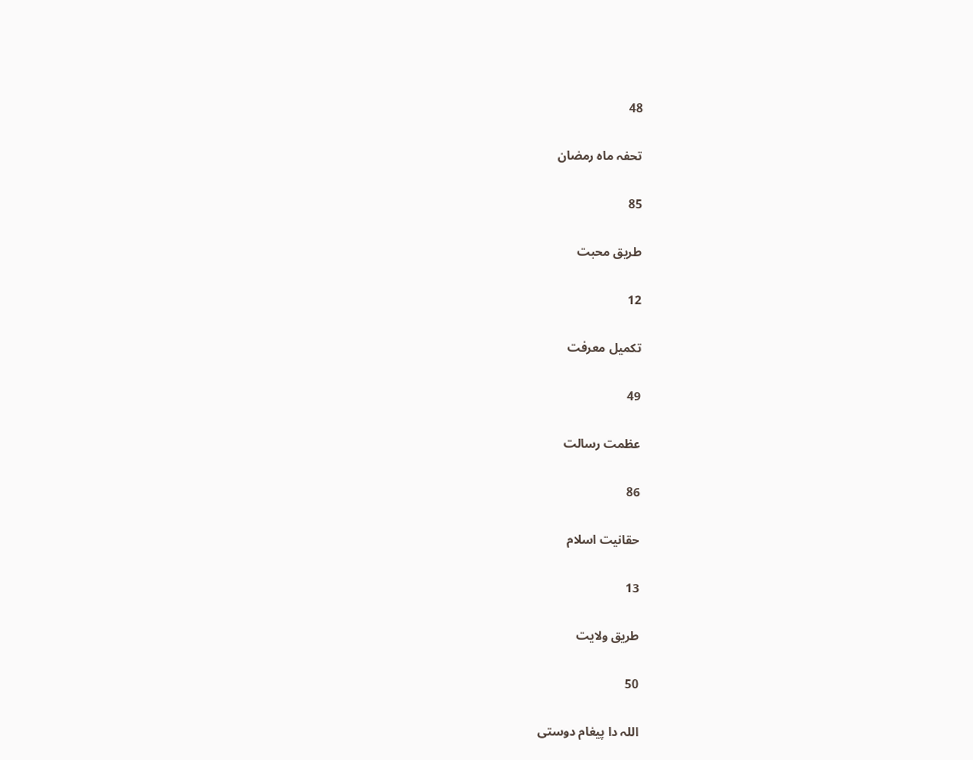48

تحفہ ماہ رمضان

85

طریق محبت

12

تکمیل معرفت

49

عظمت رسالت

86

حقانیت اسلام

13

طریق ولایت

50

اللہ دا پیغام دوستی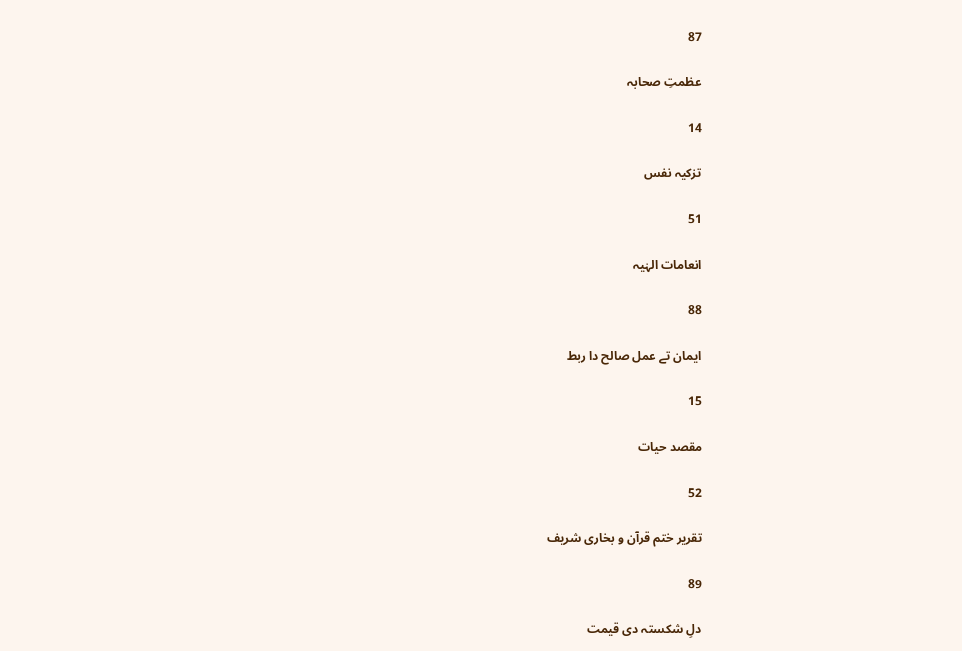87

عظمتِ صحابہ

14

تزکیہ نفس

51

انعامات الہٰیہ

88

ایمان تے عمل صالح دا ربط

15

مقصد حیات

52

تقریر ختم قرآن و بخاری شریف

89

دلِ شکستہ دی قیمت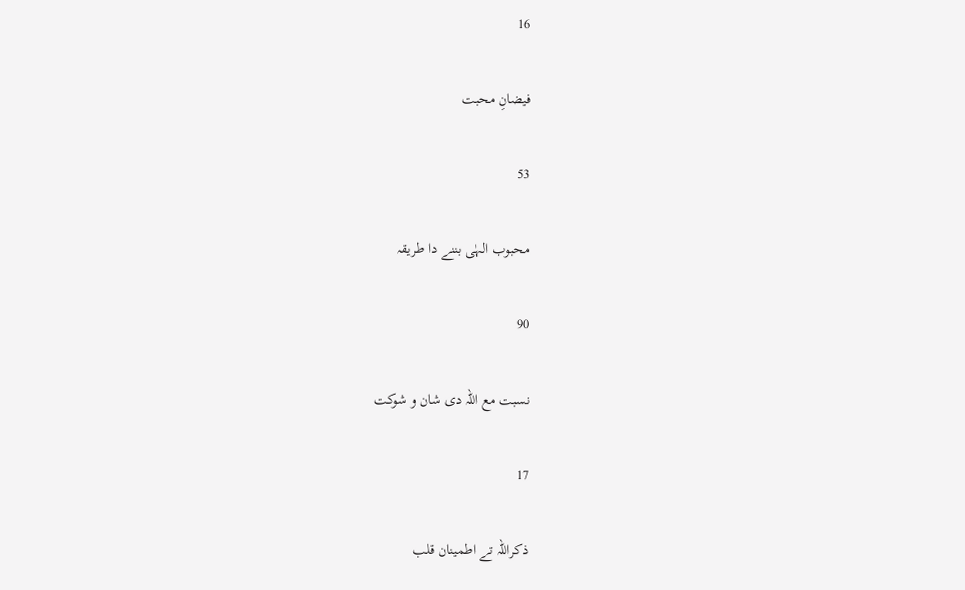16

فیضانِ محبت

53

محبوب الہٰی بننے دا طریقہ

90

نسبت مع اللہ دی شان و شوکت

17

ذکراللہ تے اطمینان قلب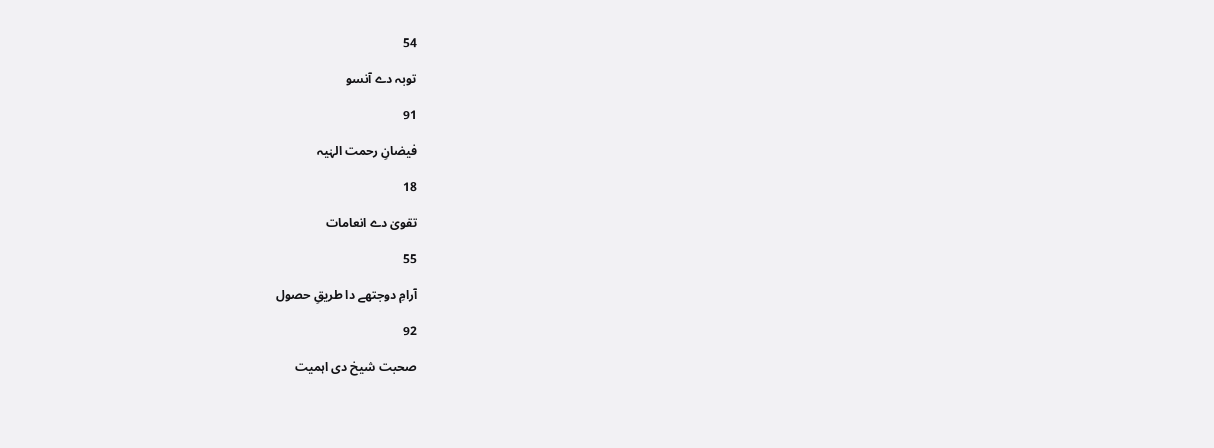54

توبہ دے آنسو

91

فیضانِ رحمت الہٰیہ

18

تقویٰ دے انعامات

55

آرامِ دوجتھے دا طریقِ حصول

92

صحبت شیخ دی اہمیت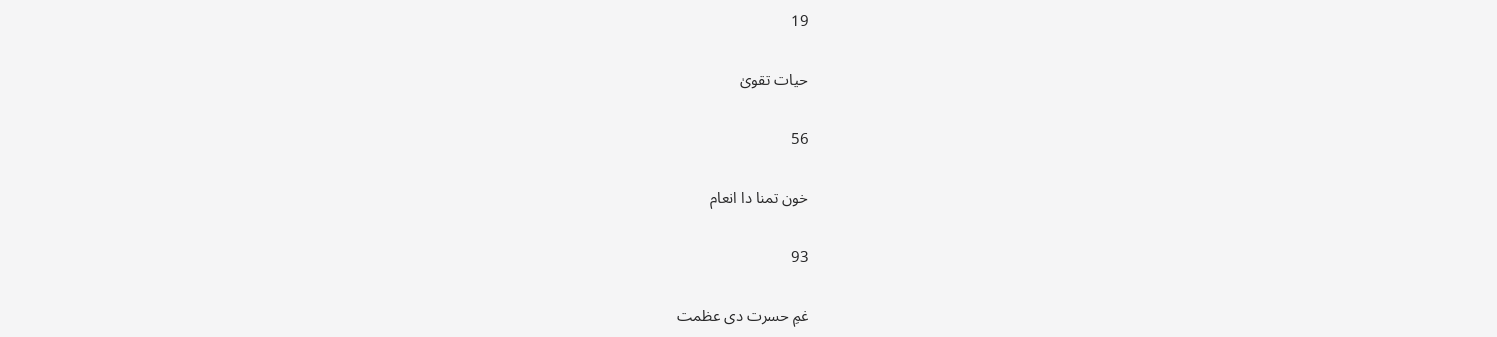19

حیات تقویٰ

56

خون تمنا دا انعام

93

غمِ حسرت دی عظمت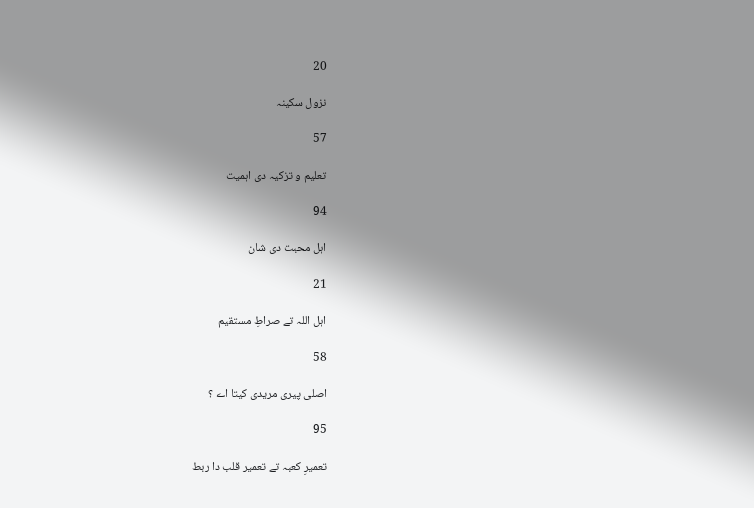20

نزول سکینہ

57

تعلیم و تزکیہ دی اہمیت

94

اہل محبت دی شان

21

اہل اللہ تے صراطِ مستقیم

58

اصلی پیری مریدی کيتا اے ؟

95

تعمیرِ کعبہ تے تعمیر قلب دا ربط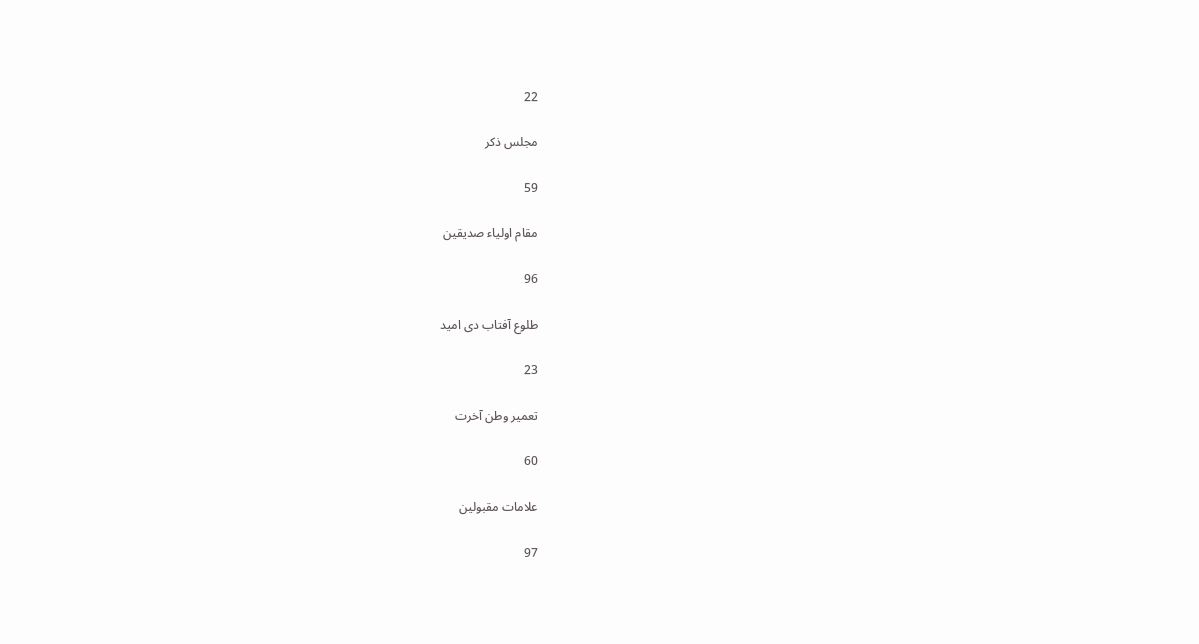22

مجلس ذکر

59

مقام اولیاء صدیقین

96

طلوع آفتاب دی امید

23

تعمیر وطن آخرت

60

علامات مقبولین

97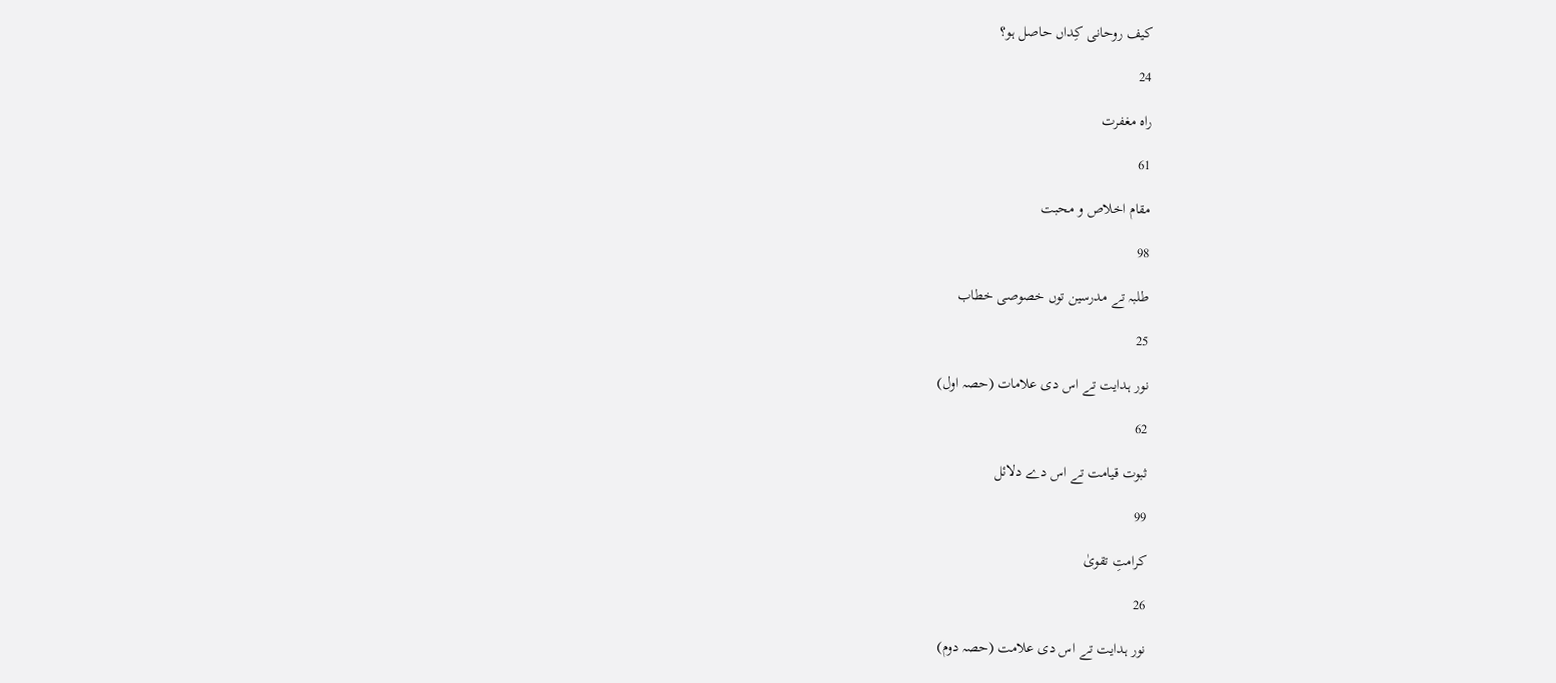کیف روحانی کِداں حاصل ہو؟

24

راہ مغفرت

61

مقام اخلاص و محبت

98

طلبہ تے مدرسین توں خصوصی خطاب

25

نور ہدایت تے اس دی علامات (حصہ اول)

62

ثبوت قیامت تے اس دے دلائل

99

کرامتِ تقویٰ

26

نور ہدایت تے اس دی علامت (حصہ دوم)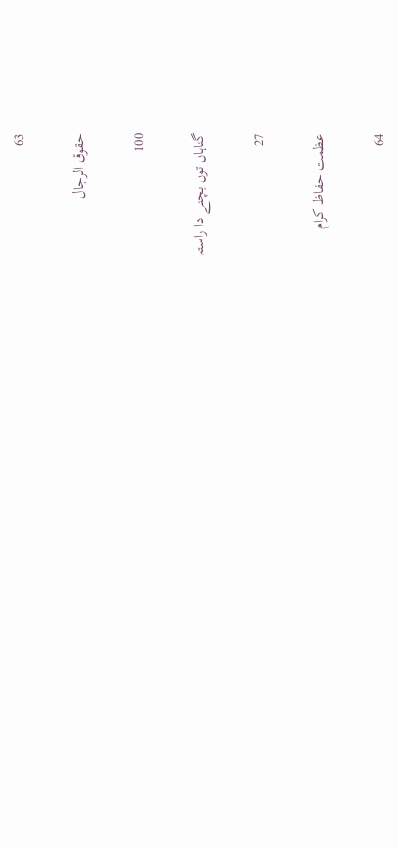63

حقوق الرجال

100

گناہاں توں بچنے دا راستہ

27

عظمت حفاظ کرام

64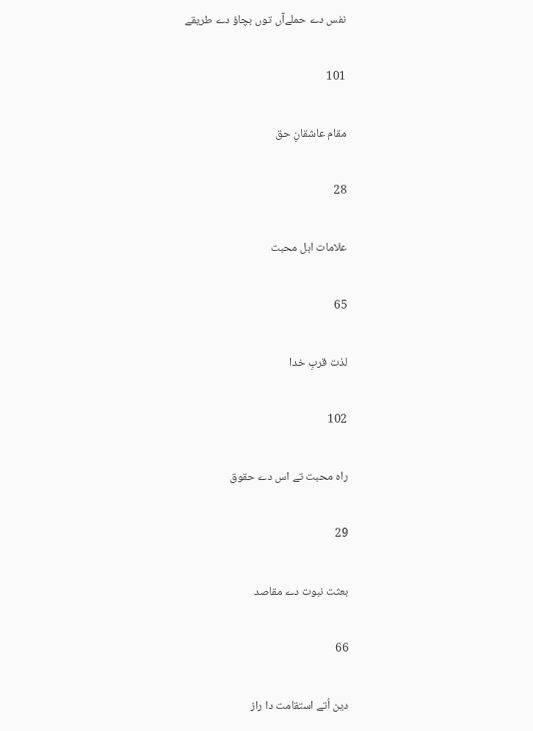نفس دے حملےآں توں بچاؤ دے طریقے

101

مقام عاشقانِ حق

28

علامات اہل محبت

65

لذت قربِ خدا

102

راہ محبت تے اس دے حقوق

29

بعثت نبوت دے مقاصد

66

دین اُتے استقامت دا راز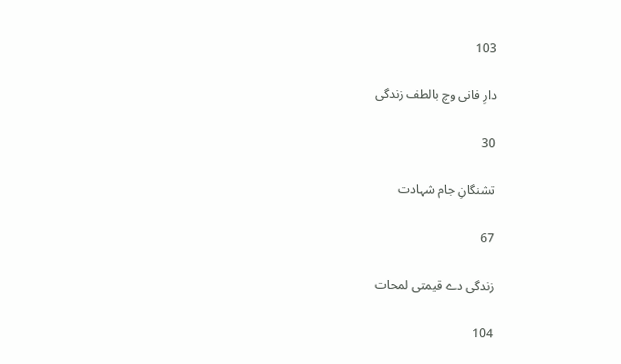103

دارِ فانی وچ بالطف زندگی

30

تشنگانِ جام شہادت

67

زندگی دے قیمتی لمحات

104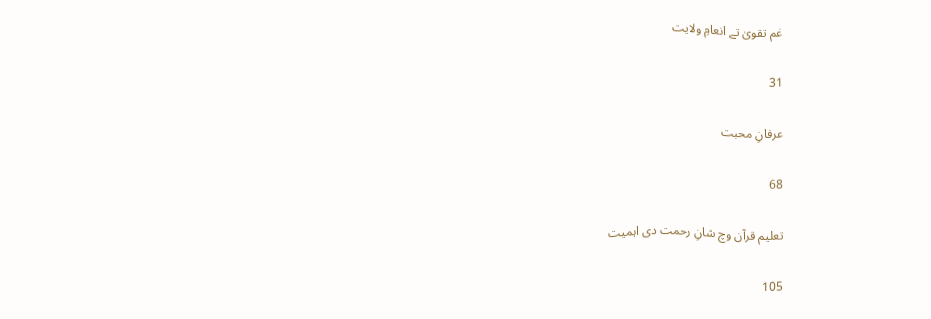غم تقویٰ تے انعامِ ولایت

31

عرفانِ محبت

68

تعلیم قرآن وچ شانِ رحمت دی اہمیت

105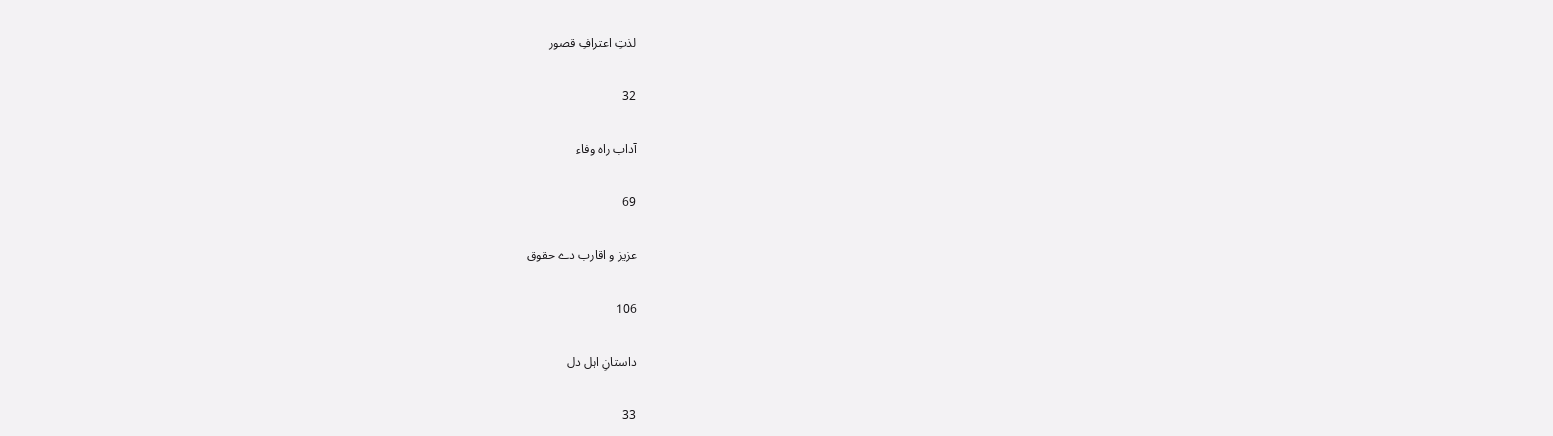لذتِ اعترافِ قصور

32

آداب راہ وفاء

69

عزیز و اقارب دے حقوق

106

داستانِ اہل دل

33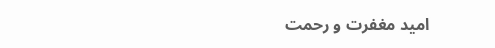امید مغفرت و رحمت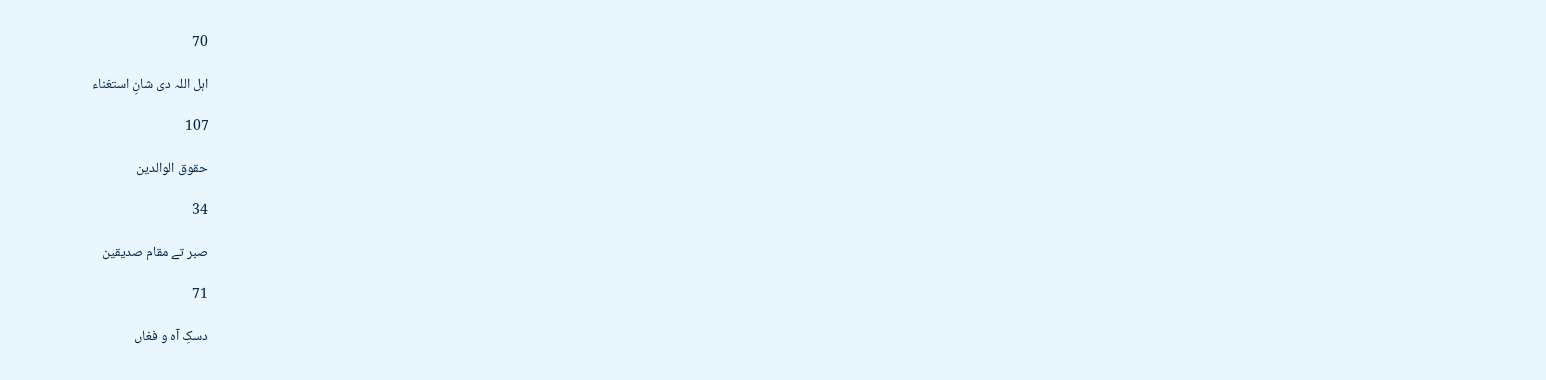70

اہل اللہ دی شانِ استغناء

107

حقوق الوالدین

34

صبر تے مقام صدیقین

71

دسکِ آہ و فغاں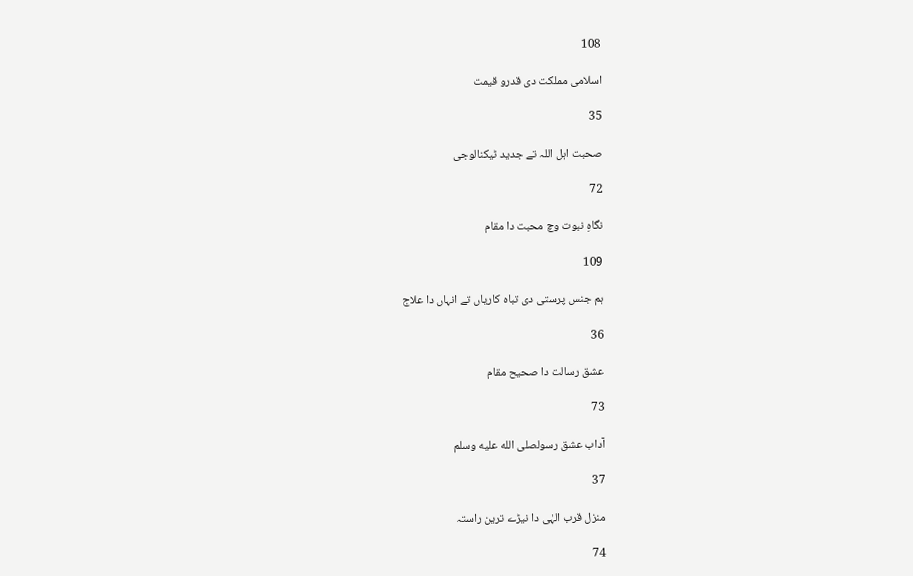108

اسلامی مملکت دی قدرو قیمت

35

صحبت اہل اللہ تے جدید ٹیکنالوجی

72

نگاہِ نبوت وچ محبت دا مقام

109

ہم جنس پرستی دی تباہ کاریاں تے انہاں دا علاج

36

عشق رسالت دا صحیح مقام

73

آداب عشق رسولصلى الله عليه وسلم

37

منزل قرب الہٰی دا نیڑے ترین راستہ

74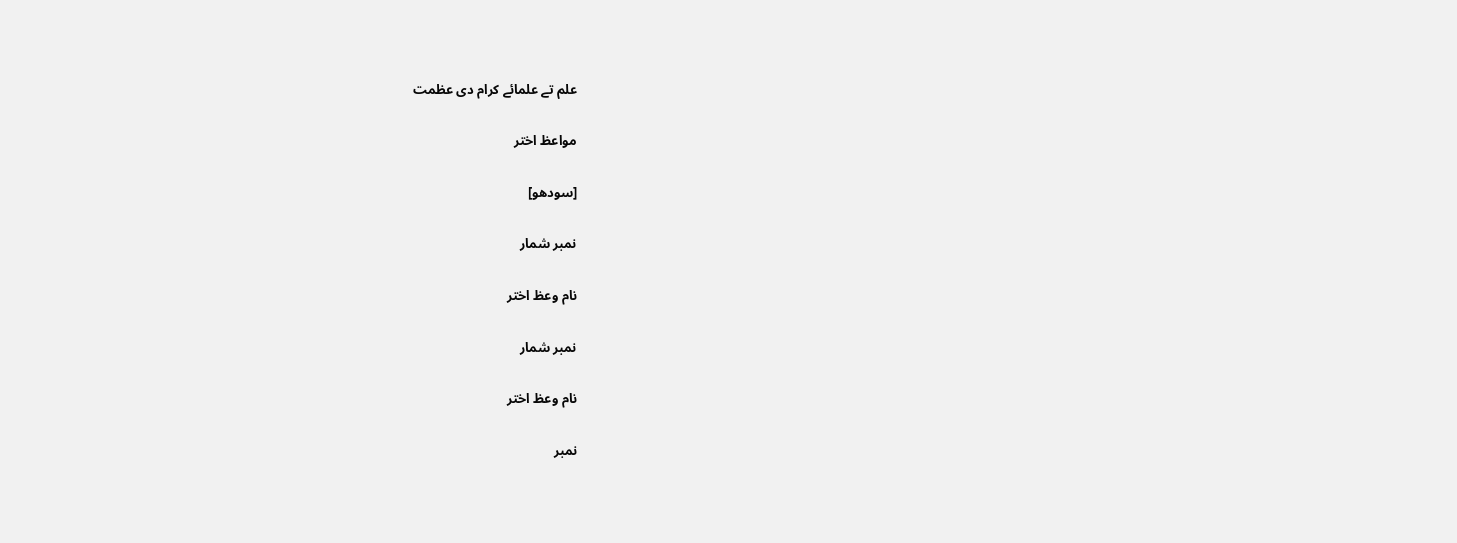علم تے علمائے کرام دی عظمت

مواعظ اختر

[سودھو]

نمبر شمار

نام وعظ اختر

نمبر شمار

نام وعظ اختر

نمبر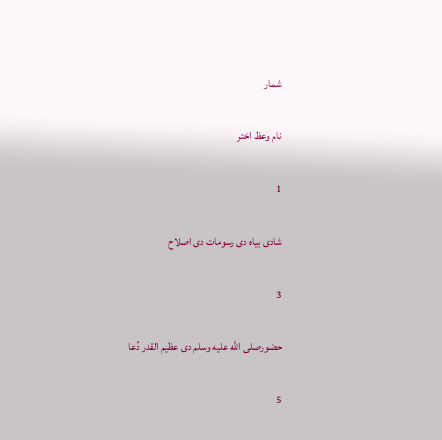شمار

نام وعظ اختر

1

شادی بیاہ دی رسومات دی اصلاح

3

حضورصلى الله عليه وسلم دی عظیم القدر دُعا

5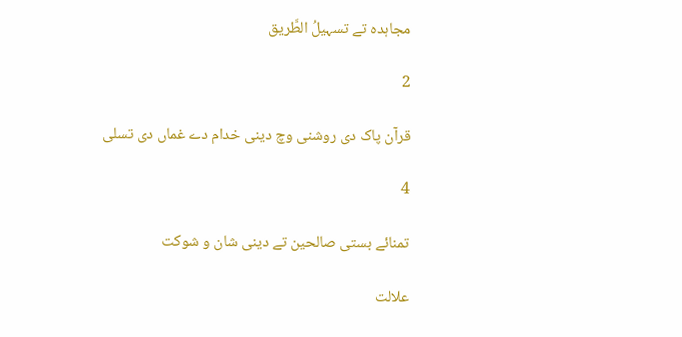مجاہدہ تے تسہیلُ الطَّریق

2

قرآن پاک دی روشنی وچ دینی خدام دے غماں دی تسلی

4

تمنائے بستی صالحین تے دینی شان و شوکت

علالت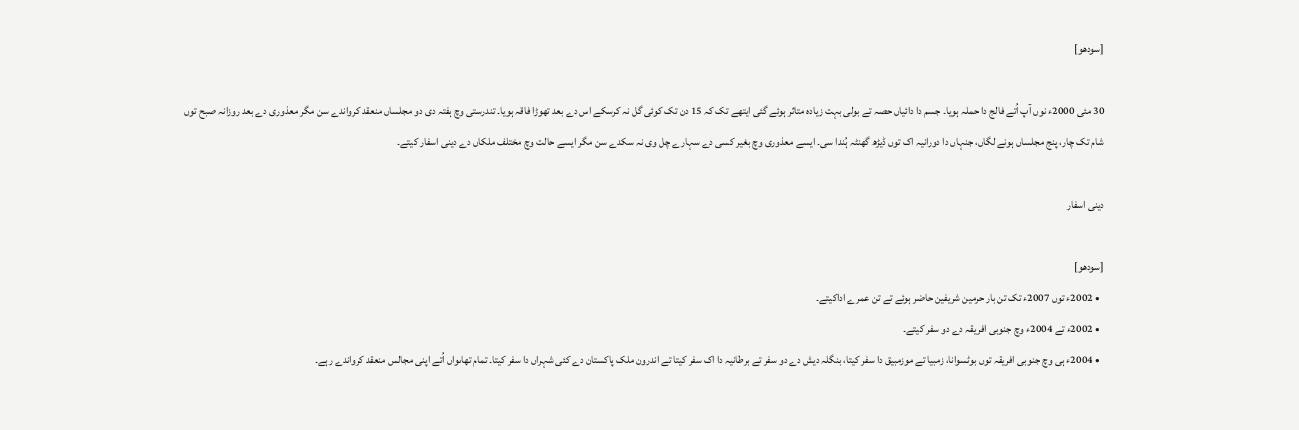[سودھو]

30 مئی 2000ء نوں آپ اُتے فالج دا حملہ ہويا۔ جسم دا دائیاں حصہ تے بولی بہت زیادہ متاثر ہوئے گئی ایتھے تک کہ 15 دن تک کوئی گل نہ کرسکے اس دے بعد تھوڑا فاقہ ہويا۔ تندرستی وچ ہفتہ دی دو مجلساں منعقد کرواندے سن مگر معذوری دے بعد روزانہ صبح توں شام تک چار، پنج مجلساں ہونے لگاں، جنہاں دا دورانیہ اک توں ڈیڑھ گھنٹہ ہُندا سی۔ ايسے معذوری وچ بغیر کسی دے سہارے چل وی نہ سکدے سن مگر ايسے حالت وچ مختلف ملکاں دے دینی اسفار کیتے۔

دینی اسفار

[سودھو]
  • 2002ء توں 2007ء تک تن بار حرمین شریفین حاضر ہوئے تے تن عمرے اداکیتے۔
  • 2002ء تے 2004ء وچ جنوبی افریقہ دے دو سفر کیتے۔
  • 2004ء ہی وچ جنوبی افریقہ توں بوٹسوانا، زمبیا تے موزمبیق دا سفر کيتا، بنگلہ دیش دے دو سفر تے برطانیہ دا اک سفر کيتا تے اندرون ملک پاکستان دے کئی شہراں دا سفر کيتا۔ تمام تھاںواں اُتے اپنی مجالس منعقد کرواندے رہے۔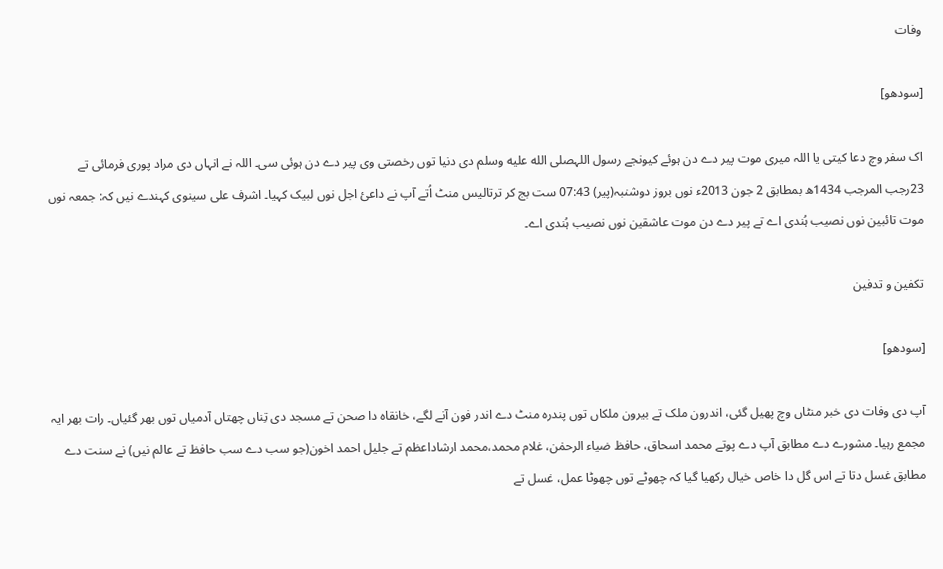وفات

[سودھو]

اک سفر وچ دعا کيتی یا اللہ میری موت پیر دے دن ہوئے کیونجے رسول اللہصلى الله عليه وسلم دی دنیا توں رخصتی وی پیر دے دن ہوئی سی۔ اللہ نے انہاں دی مراد پوری فرمائی تے 23رجب المرجب 1434ھ بمطابق 2 جون 2013ء نوں بروز دوشنبہ(پیر) 07:43 ست بج کر ترتالیس منٹ اُتے آپ نے داعئ اجل نوں لبیک کہیا۔ اشرف علی سینوی کہندے نيں کہ: جمعہ نوں موت تائبین نوں نصیب ہُندی اے تے پیر دے دن موت عاشقین نوں نصیب ہُندی اے۔

تکفین و تدفین

[سودھو]

آپ دی وفات دی خبر منٹاں وچ پھیل گئی، اندرون ملک تے بیرون ملکاں توں پندرہ منٹ دے اندر فون آنے لگے، خانقاہ دا صحن تے مسجد دی تِناں چھتاں آدمیاں توں بھر گئياں۔ رات بھر ایہ مجمع رہیا۔ مشورے دے مطابق آپ دے پوتے محمد اسحاق، حافظ ضیاء الرحمٰن، غلام محمد،محمد ارشاداعظم تے جلیل احمد اخون(جو سب دے سب حافظ تے عالم نيں) نے سنت دے مطابق غسل دتا تے اس گل دا خاص خیال رکھیا گیا کہ چھوٹے توں چھوٹا عمل، غسل تے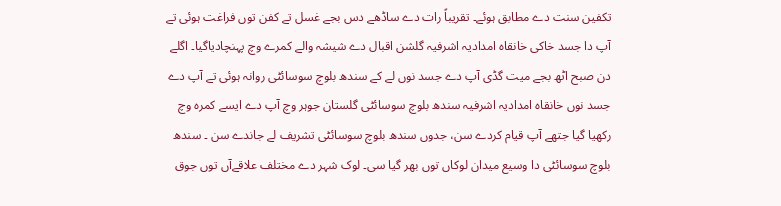تکفین سنت دے مطابق ہوئے۔ تقریباً رات دے ساڈھے دس بجے غسل تے کفن توں فراغت ہوئی تے آپ دا جسد خاکی خانقاہ امدادیہ اشرفیہ گلشن اقبال دے شیشہ والے کمرے وچ پہنچادیاگیا۔ اگلے دن صبح اٹھ بجے میت گڈی آپ دے جسد نوں لے کے سندھ بلوچ سوسائٹی روانہ ہوئی تے آپ دے جسد نوں خانقاہ امدادیہ اشرفیہ سندھ بلوچ سوسائٹی گلستان جوہر وچ آپ دے ايسے کمرہ وچ رکھیا گیا جتھے آپ قیام کردے سن، جدوں سندھ بلوچ سوسائٹی تشریف لے جاندے سن ۔ سندھ بلوچ سوسائٹی دا وسیع میدان لوکاں توں بھر گیا سی۔ لوک شہر دے مختلف علاقےآں توں جوق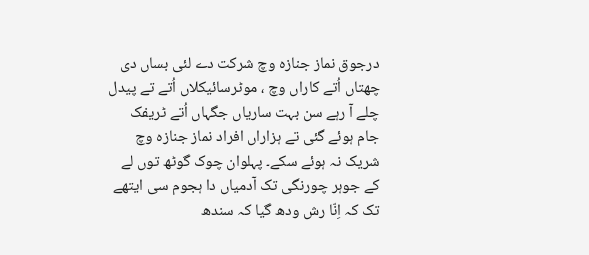درجوق نماز جنازہ وچ شرکت دے لئی بساں دی چھتاں اُتے کاراں وچ ، موٹرسائیکلاں اُتے تے پیدل چلے آ رہے سن بہت ساریاں جگہاں اُتے ٹریفک جام ہوئے گئی تے ہزاراں افراد نماز جنازہ وچ شریک نہ ہوئے سکے۔ پہلوان چوک گوٹھ توں لے کے جوہر چورنگی تک آدمیاں دا ہجوم سی ایتھے تک کہ اِنّا رش ودھ گیا کہ سندھ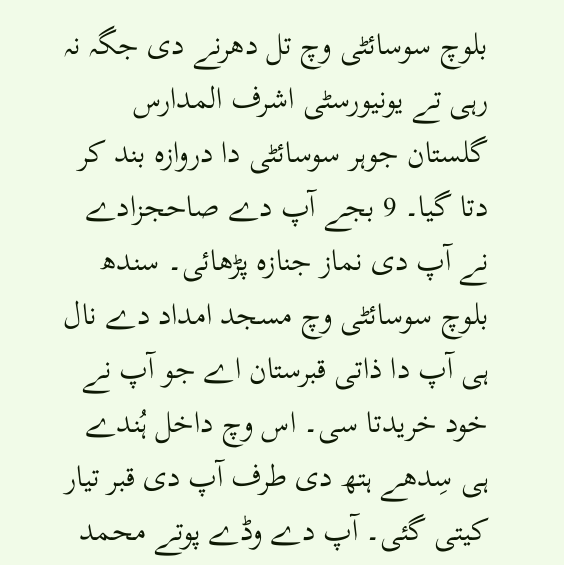بلوچ سوسائٹی وچ تل دھرنے دی جگہ نہ رہی تے یونیورسٹی اشرف المدارس گلستان جوہر سوسائٹی دا دروازہ بند کر دتا گیا۔ 9 بجے آپ دے صاحجزادے نے آپ دی نماز جنازہ پڑھائی۔ سندھ بلوچ سوسائٹی وچ مسجد امداد دے نال ہی آپ دا ذاتی قبرستان اے جو آپ نے خود خریدتا سی۔ اس وچ داخل ہُندے ہی سِدھے ہتھ دی طرف آپ دی قبر تیار کيتی گئی۔ آپ دے وڈے پوتے محمد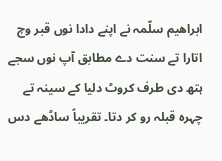ابراھیم سلّمہ نے اپنے دادا نوں قبر وچ اتارا تے سنت دے مطابق آپ نوں سجے ہتھ دی طرف کروٹ دلیا کے سینہ تے چہرہ قبلہ رو کر دتا۔ تقریباً ساڈھے دس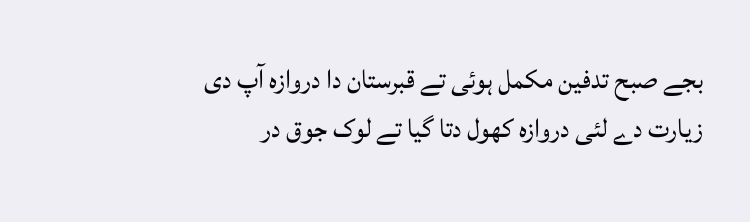بجے صبح تدفین مکمل ہوئی تے قبرستان دا دروازہ آپ دی زیارت دے لئی دروازہ کھول دتا گیا تے لوک جوق در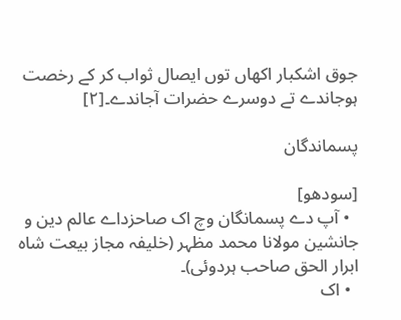جوق اشکبار اکھاں توں ایصال ثواب کر کے رخصت ہوجاندے تے دوسرے حضرات آجاندے۔[۲]

پسماندگان

[سودھو]
  • آپ دے پسمانگان وچ اک صاحزداے عالم دین و جانشین مولانا محمد مظہر (خلیفہ مجاز بیعت شاہ ابرار الحق صاحب ہردوئی)۔
  • اک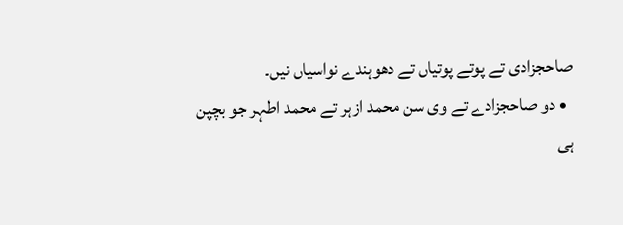صاحجزادی تے پوتے پوتیاں تے دھوہندے نواسیاں نيں۔
  • دو صاحجزادے تے وی سن محمد ازہر تے محمد اطہر جو بچپن ہی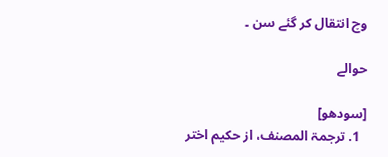وچ انتقال کر گئے سن ۔

حوالے

[سودھو]
  1. ترجمۃ المصنف، از حکیم اختر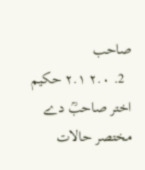صاحب
  2. ۲.۰ ۲.۱ حکیم اختر صاحبؒ دے مختصر حالات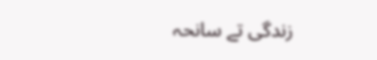زندگی تے سانحہ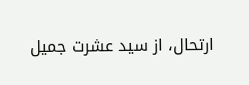ارتحال، از سید عشرت جمیل